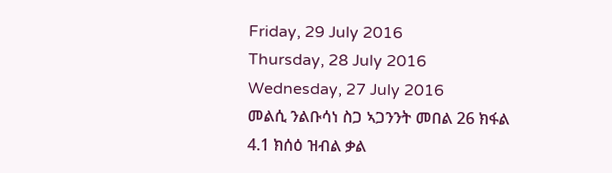Friday, 29 July 2016
Thursday, 28 July 2016
Wednesday, 27 July 2016
መልሲ ንልቡሳነ ስጋ ኣጋንንት መበል 26 ክፋል
4.1 ክሰዕ ዝብል ቃል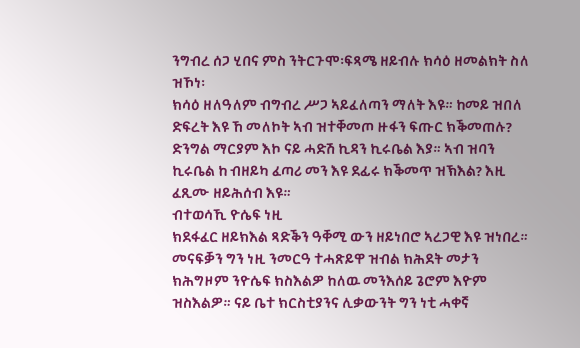ንግብረ ሰጋ ሂበና ምስ ንትርጉሞ፡ፍጻሜ ዘይብሉ ክሳዕ ዘመልክት ስለ ዝኾነ፡
ክሳዕ ዘለዓለም ብግብረ ሥጋ ኣይፈለጣን ማለት እዩ። ከመይ ዝበለ ድፍረት እዩ ኸ መለኮት ኣብ ዝተቐመጦ ዙፋን ፍጡር ክቕመጠሉ?
ድንግል ማርያም እኮ ናይ ሓድሽ ኪዳን ኪሩቤል እያ። ኣብ ዝባን ኪሩቤል ከ ብዘይካ ፈጣሪ መን እዩ ደፊሩ ክቕመጥ ዝኽእል? እዚ
ፈጺሙ ዘይሕሰብ እዩ።
ብተወሳኺ ዮሴፍ ነዚ
ክደፋፈር ዘይክእል ጻድቕን ዓቐሚ ውን ዘይነበሮ ኣረጋዊ እዩ ዝነበረ። መናፍቓን ግን ነዚ ንመርዓ ተሓጽይዋ ዝብል ክሕደት መታን
ክሕግዞም ንዮሴፍ ክስእልዎ ከለዉ መንእሰይ ጌሮም እዮም ዝስእልዎ። ናይ ቤተ ክርስቲያንና ሊቃውንት ግን ነቲ ሓቀኛ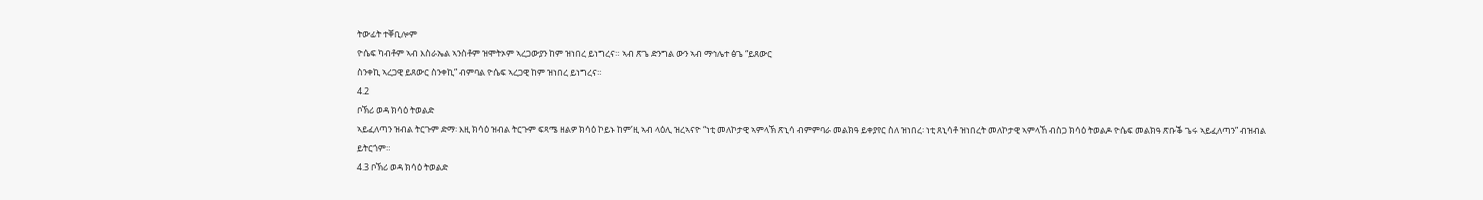ትውፊት ተቐቢሎም
ዮሴፍ ካብቶም ኣብ እስራኤል ኣንስቶም ዝሞትኦም ኣረጋውያን ከም ዝነበረ ይነግረና። ኣብ ጽጌ ድንግል ውን ኣብ ማኅሌተ ፅጌ “ይጸውር
ስንቀኪ ኣረጋዊ ይጸውር ስንቀኪ” ብምባል ዮሴፍ ኣረጋዊ ከም ዝነበረ ይነግረና።
4.2
ቦኽሪ ወዳ ክሳዕ ትወልድ
ኣይፈለጣን ዝብል ትርጉም ድማ፡ እዚ ክሳዕ ዝብል ትርጉም ፍጻሜ ዘልዎ ክሳዕ ኮይኑ ከም’ዚ ኣብ ላዕሊ ዝረኣናዮ “ነቲ መለኮታዊ ኣምላኽ ጽኒሳ ብምምባራ መልክዓ ይቀያየር ስለ ዝነበረ፡ ነቲ ጸኒሳቶ ዝነበረት መለኮታዊ ኣምላኸ ብስጋ ክሳዕ ትወልዶ ዮሴፍ መልክዓ ጽቡቕ ጌሩ ኣይፈለጣን” ብዝብል
ይትርጎም።
4.3 ቦኽሪ ወዳ ክሳዕ ትወልድ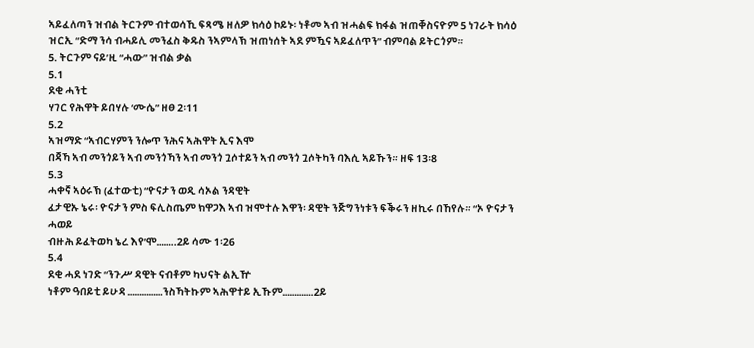ኣይፈለጣን ዝብል ትርጉም ብተወሳኺ ፍጻሜ ዘለዎ ክሳዕ ኮይኑ፡ ነቶመ ኣብ ዝሓልፍ ክፋል ዝጠቐስናዮም 5 ነገራት ክሳዕ ዝርኢ “ድማ ንሳ ብሓይሊ መንፈስ ቅዱስ ንኣምላኽ ዝጠነሰት ኣደ ምዃና ኣይፈለጥን” ብምባል ይትርጎም።
5. ትርጉም ናይ’ዚ “ሓው” ዝብል ቃል
5.1
ደቂ ሓንቲ
ሃገር የሕዋት ይበሃሉ ‘ሙሴ” ዘፀ 2፡11
5.2
ኣዝማድ “ኣብርሃምን ንሎጥ ንሕና ኣሕዋት ኢና እሞ
በጃኻ ኣብ መንጎይን ኣብ መንጎኻን ኣብ መንጎ ጓሶተይን ኣብ መንጎ ጓሶትካን ባእሲ ኣይኹን። ዘፍ 13፡8
5.3
ሓቀኛ ኣዕሩኽ (ፈተውቲ) “ዮናታን ወዲ ሳኦል ንዳዊት
ፈታዊኡ ኔሩ፡ ዮናታን ምስ ፍሊስጤም ክዋጋእ ኣብ ዝሞተሉ እዋን፡ ዳዊት ንጅግንነቱን ፍቕሩን ዘኪሩ በኸየሉ። “ኦ ዮናታን ሓወይ
ብዙሕ ይፈትወካ ኔረ እየ’ሞ……..2ይ ሳሙ 1፡26
5.4
ደቂ ሓደ ነገድ “ንጉሥ ዳዊት ናብቶም ካህናት ልኢዅ
ነቶም ዓበይቲ ይሁዳ ……………ንስኻትኩም ኣሕዋተይ ኢኹም………….2ይ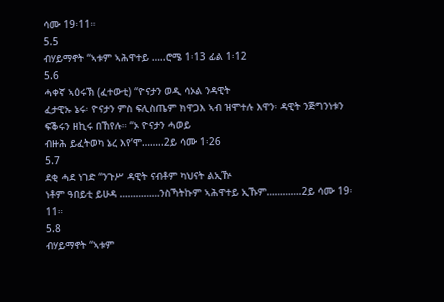ሳሙ 19፡11።
5.5
ብሃይማኖት “ኣቱም ኣሕዋተይ …..ሮሜ 1፡13 ፊል 1፡12
5.6
ሓቀኛ ኣዕሩኽ (ፈተውቲ) “ዮናታን ወዲ ሳኦል ንዳዊት
ፈታዊኡ ኔሩ፡ ዮናታን ምስ ፍሊስጤም ክዋጋእ ኣብ ዝሞተሉ እዋን፡ ዳዊት ንጅግንነቱን ፍቕሩን ዘኪሩ በኸየሉ። “ኦ ዮናታን ሓወይ
ብዙሕ ይፈትወካ ኔረ እየ’ሞ……..2ይ ሳሙ 1፡26
5.7
ደቂ ሓደ ነገድ “ንጉሥ ዳዊት ናብቶም ካህናት ልኢዅ
ነቶም ዓበይቲ ይሁዳ ……………ንስኻትኩም ኣሕዋተይ ኢኹም………….2ይ ሳሙ 19፡11።
5.8
ብሃይማኖት “ኣቱም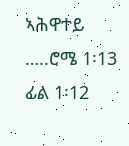ኣሕዋተይ …..ሮሜ 1፡13 ፊል 1፡12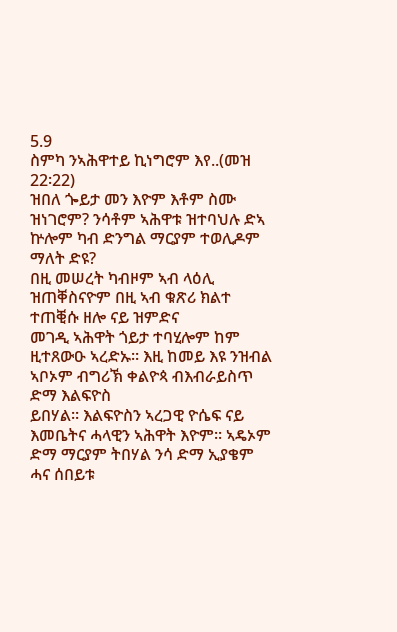5.9
ስምካ ንኣሕዋተይ ኪነግሮም እየ..(መዝ 22፡22)
ዝበለ ጐይታ መን እዮም እቶም ስሙ ዝነገሮም? ንሳቶም ኣሕዋቱ ዝተባህሉ ድኣ ኵሎም ካብ ድንግል ማርያም ተወሊዶም ማለት ድዩ?
በዚ መሠረት ካብዞም ኣብ ላዕሊ ዝጠቐስናዮም በዚ ኣብ ቁጽሪ ክልተ ተጠቒሱ ዘሎ ናይ ዝምድና
መገዲ ኣሕዋት ጎይታ ተባሂሎም ከም ዚተጸውዑ ኣረድኡ። እዚ ከመይ እዩ ንዝብል ኣቦኦም ብግሪኽ ቀልዮጳ ብእብራይስጥ ድማ እልፍዮስ
ይበሃል። እልፍዮስን ኣረጋዊ ዮሴፍ ናይ እመቤትና ሓላዊን ኣሕዋት እዮም። ኣዴኦም ድማ ማርያም ትበሃል ንሳ ድማ ኢያቄም ሓና ሰበይቱ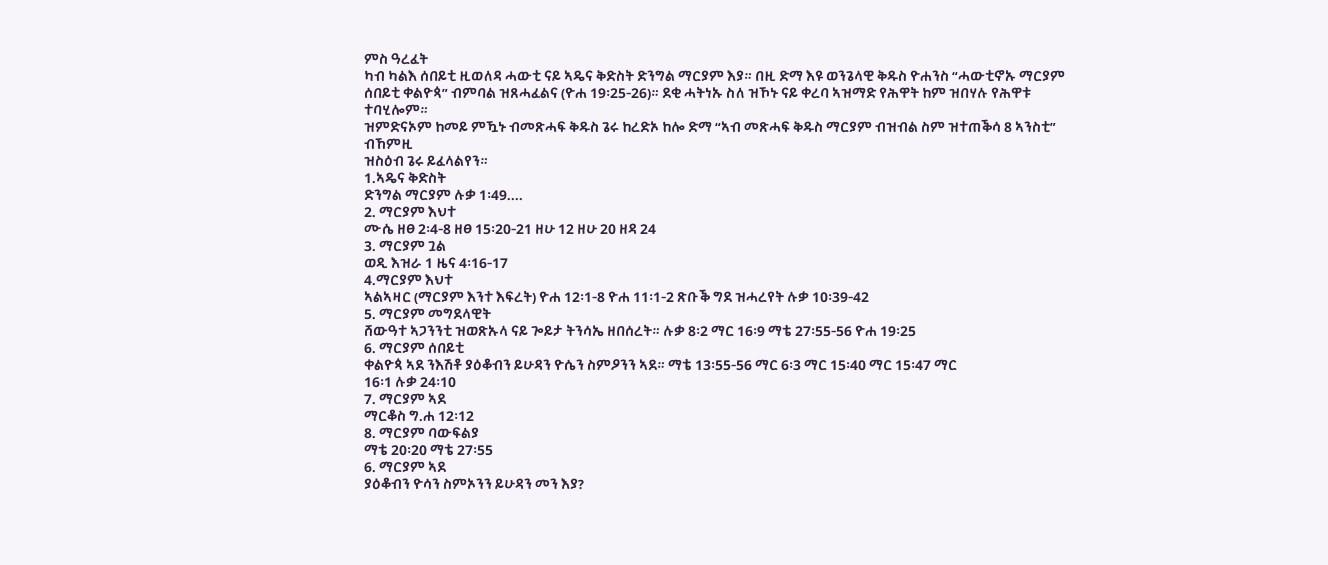ምስ ዓረፈት
ካብ ካልእ ሰበይቲ ዚወለዳ ሓውቲ ናይ ኣዴና ቅድስት ድንግል ማርያም እያ። በዚ ድማ እዩ ወንጌላዊ ቅዱስ ዮሐንስ “ሓውቲኖኡ ማርያም
ሰበይቲ ቀልዮጳ” ብምባል ዝጸሓፈልና (ዮሐ 19፡25-26)። ደቂ ሓትነኡ ስለ ዝኾኑ ናይ ቀረባ ኣዝማድ የሕዋት ከም ዝበሃሉ የሕዋቱ
ተባሂሎም።
ዝምድናኦም ከመይ ምዃኑ ብመጽሓፍ ቅዱስ ጌሩ ከረድኦ ከሎ ድማ “ኣብ መጽሓፍ ቅዱስ ማርያም ብዝብል ስም ዝተጠቕሳ 8 ኣንስቲ” ብኸምዚ
ዝስዕብ ጌሩ ይፈላልየን።
1.ኣዴና ቅድስት
ድንግል ማርያም ሉቃ 1፡49....
2. ማርያም እህተ
ሙሴ ዘፀ 2፡4-8 ዘፀ 15፡20-21 ዘሁ 12 ዘሁ 20 ዘዳ 24
3. ማርያም ጓል
ወዲ እዝራ 1 ዜና 4፡16-17
4.ማርያም እህተ
ኣልኣዛር (ማርያም እንተ እፍረት) ዮሐ 12፡1-8 ዮሐ 11፡1-2 ጽቡቕ ግደ ዝሓረየት ሉቃ 10፡39-42
5. ማርያም መግደላዊት
ሸውዓተ ኣጋንንቲ ዝወጽኡላ ናይ ጐይታ ትንሳኤ ዘበሰረት። ሉቃ 8፡2 ማር 16፡9 ማቴ 27፡55-56 ዮሐ 19፡25
6. ማርያም ሰበይቲ
ቀልዮጳ ኣደ ንእሽቶ ያዕቆብን ይሁዳን ዮሴን ስምዖንን ኣደ። ማቴ 13፡55-56 ማር 6፡3 ማር 15፡40 ማር 15፡47 ማር
16፡1 ሉቃ 24፡10
7. ማርያም ኣደ
ማርቆስ ግ.ሐ 12፡12
8. ማርያም ባውፍልያ
ማቴ 20፡20 ማቴ 27፡55
6. ማርያም ኣደ
ያዕቆብን ዮሳን ስምኦንን ይሁዳን መን እያ?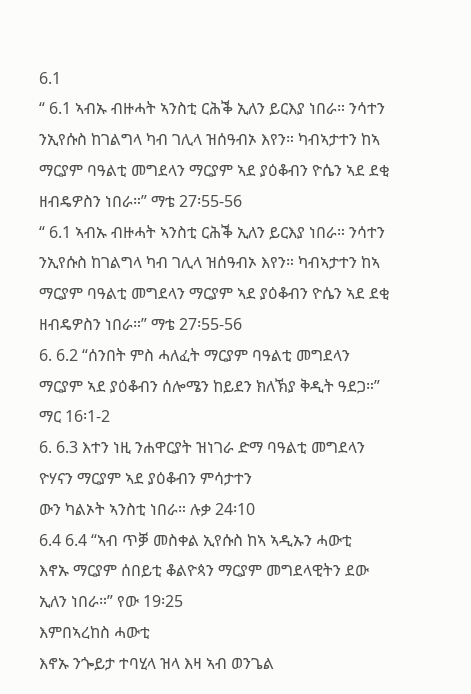6.1
“ 6.1 ኣብኡ ብዙሓት ኣንስቲ ርሕቕ ኢለን ይርእያ ነበራ። ንሳተን ንኢየሱስ ከገልግላ ካብ ገሊላ ዝሰዓብኦ እየን። ካብኣታተን ከኣ ማርያም ባዓልቲ መግደላን ማርያም ኣደ ያዕቆብን ዮሴን ኣደ ደቂ ዘብዴዎስን ነበራ።” ማቴ 27፡55-56
“ 6.1 ኣብኡ ብዙሓት ኣንስቲ ርሕቕ ኢለን ይርእያ ነበራ። ንሳተን ንኢየሱስ ከገልግላ ካብ ገሊላ ዝሰዓብኦ እየን። ካብኣታተን ከኣ ማርያም ባዓልቲ መግደላን ማርያም ኣደ ያዕቆብን ዮሴን ኣደ ደቂ ዘብዴዎስን ነበራ።” ማቴ 27፡55-56
6. 6.2 “ሰንበት ምስ ሓለፈት ማርያም ባዓልቲ መግደላን
ማርያም ኣደ ያዕቆብን ሰሎሜን ከይደን ክለኽያ ቅዲት ዓደጋ።” ማር 16፡1-2
6. 6.3 እተን ነዚ ንሐዋርያት ዝነገራ ድማ ባዓልቲ መግደላን ዮሃናን ማርያም ኣደ ያዕቆብን ምሳታተን
ውን ካልኦት ኣንስቲ ነበራ። ሉቃ 24፡10
6.4 6.4 “ኣብ ጥቓ መስቀል ኢየሱስ ከኣ ኣዲኡን ሓውቲ
እኖኡ ማርያም ሰበይቲ ቆልዮጳን ማርያም መግደላዊትን ደው ኢለን ነበራ።” የው 19፡25
እምበኣረከስ ሓውቲ
እኖኡ ንጐይታ ተባሂላ ዝላ እዛ ኣብ ወንጌል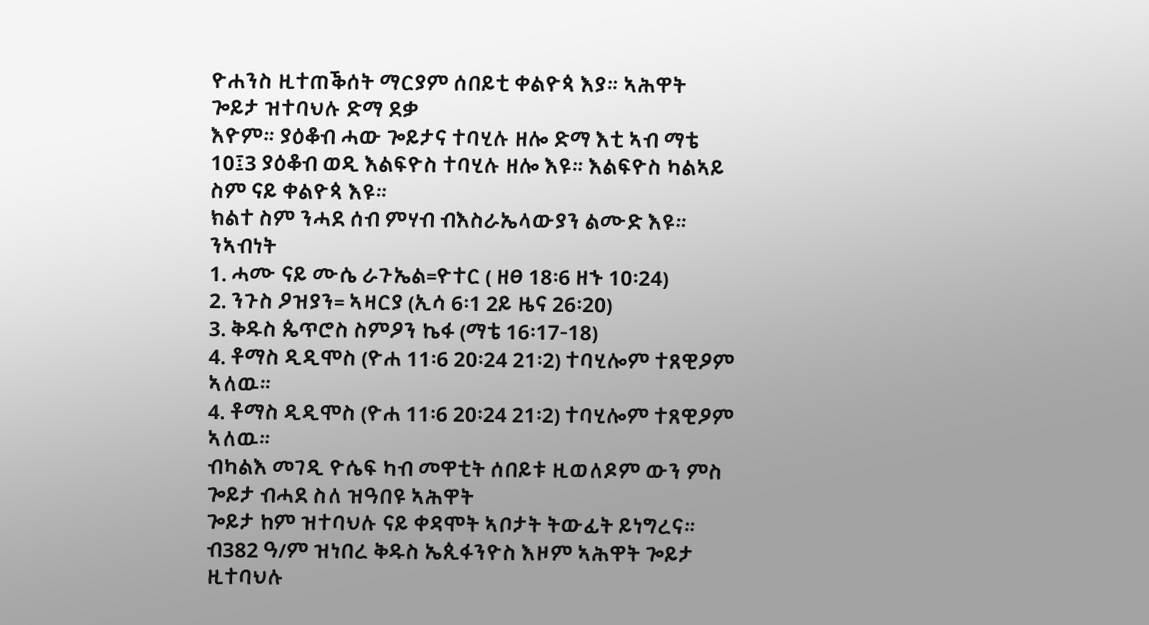ዮሐንስ ዚተጠቕሰት ማርያም ሰበይቲ ቀልዮጳ እያ። ኣሕዋት ጐይታ ዝተባህሉ ድማ ደቃ
እዮም። ያዕቆብ ሓው ጐይታና ተባሂሉ ዘሎ ድማ እቲ ኣብ ማቴ 10፤3 ያዕቆብ ወዲ እልፍዮስ ተባሂሉ ዘሎ እዩ። እልፍዮስ ካልኣይ ስም ናይ ቀልዮጳ እዩ።
ክልተ ስም ንሓደ ሰብ ምሃብ ብእስራኤላውያን ልሙድ እዩ። ንኣብነት
1. ሓሙ ናይ ሙሴ ራጉኤል=ዮተር ( ዘፀ 18፡6 ዘኁ 10፡24)
2. ንጉስ ዖዝያን= ኣዛርያ (ኢሳ 6፡1 2ይ ዜና 26፡20)
3. ቅዱስ ጴጥሮስ ስምዖን ኬፋ (ማቴ 16፡17-18)
4. ቶማስ ዲዲሞስ (ዮሐ 11፡6 20፡24 21፡2) ተባሂሎም ተጸዊዖም ኣለዉ።
4. ቶማስ ዲዲሞስ (ዮሐ 11፡6 20፡24 21፡2) ተባሂሎም ተጸዊዖም ኣለዉ።
ብካልእ መገዲ ዮሴፍ ካብ መዋቲት ሰበይቱ ዚወለዶም ውን ምስ ጐይታ ብሓደ ስለ ዝዓበዩ ኣሕዋት
ጐይታ ከም ዝተባህሉ ናይ ቀዳሞት ኣቦታት ትውፊት ይነግረና። ብ382 ዓ/ም ዝነበረ ቅዱስ ኤጲፋንዮስ እዞም ኣሕዋት ጐይታ ዚተባህሉ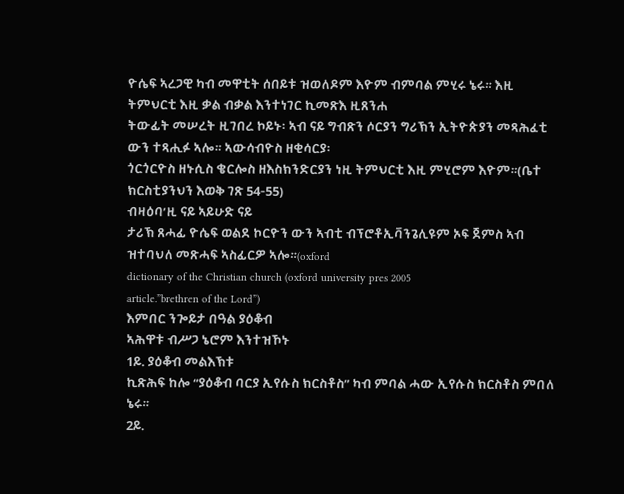ዮሴፍ ኣረጋዊ ካብ መዋቲት ሰበይቱ ዝወለዶም እዮም ብምባል ምሂሩ ኔሩ። እዚ ትምህርቲ እዚ ቃል ብቃል እንተነገር ኪመጽእ ዚጸንሐ
ትውፊት መሠረት ዚገበረ ኮይኑ፡ ኣብ ናይ ግብጽን ሶርያን ግሪኽን ኢትዮጵያን መጻሕፈቲ ውን ተጻሒፉ ኣሎ። ኣውሳብዮስ ዘቂሳርያ፡
ጎርጎርዮስ ዘኑሲስ ቄርሎስ ዘእስክንድርያን ነዚ ትምህርቲ እዚ ምሂሮም እዮም።(ቤተ ክርስቲያንህን እወቅ ገጽ 54-55)
ብዛዕባ’ዚ ናይ ኣይሁድ ናይ
ታሪኽ ጸሓፊ ዮሴፍ ወልደ ኮርዮን ውን ኣብቲ ብፕሮቶኢቫንጌሊዩም ኦፍ ጀምስ ኣብ ዝተባህለ መጽሓፍ ኣስፊርዎ ኣሎ።(oxford
dictionary of the Christian church (oxford university pres 2005
article.”brethren of the Lord”)
እምበር ንጐይታ በዓል ያዕቆብ
ኣሕዋቱ ብሥጋ ኔሮም እንተዝኾኑ
1ይ. ያዕቆብ መልእኽቱ
ኪጽሕፍ ከሎ “ያዕቆብ ባርያ ኢየሱስ ክርስቶስ” ካብ ምባል ሓው ኢየሱስ ክርስቶስ ምበለ ኔሩ።
2ይ.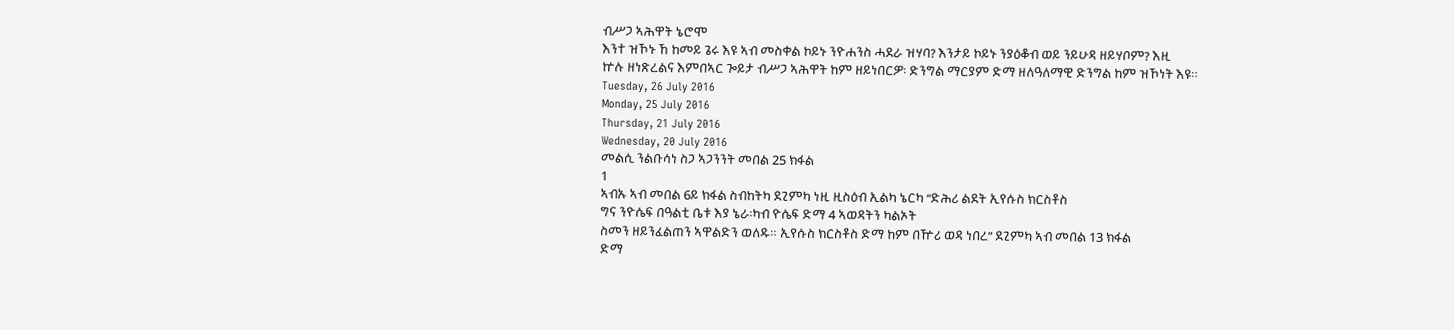ብሥጋ ኣሕዋት ኔሮሞ
እንተ ዝኾኑ ኸ ከመይ ጌሩ እዩ ኣብ መስቀል ኮይኑ ንዮሐንስ ሓደራ ዝሃባ? እንታይ ኮይኑ ንያዕቆብ ወይ ንይሁዳ ዘይሃቦም? እዚ
ኵሉ ዘነጽረልና እምበኣር ጐይታ ብሥጋ ኣሕዋት ከም ዘይነበርዎ፡ ድንግል ማርያም ድማ ዘለዓለማዊ ድንግል ከም ዝኾነት እዩ።
Tuesday, 26 July 2016
Monday, 25 July 2016
Thursday, 21 July 2016
Wednesday, 20 July 2016
መልሲ ንልቡሳነ ስጋ ኣጋንንት መበል 25 ክፋል
1
ኣብኡ ኣብ መበል 6ይ ክፋል ስብከትካ ደጊምካ ነዚ ዚስዕብ ኢልካ ኔርካ “ድሕሪ ልደት ኢየሱስ ክርስቶስ
ግና ንዮሴፍ በዓልቲ ቤቱ እያ ኔራ፡ካብ ዮሴፍ ድማ 4 ኣወዳትን ካልኦት
ስመን ዘይንፈልጠን ኣዋልድን ወለዱ። ኢየሱስ ክርስቶስ ድማ ከም በዅሪ ወዳ ነበረ” ደጊምካ ኣብ መበል 13 ክፋል
ድማ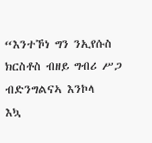“እንተኾነ ግን ንኢየሱስ ክርስቶስ ብዘይ ግብሪ ሥጋ ብድንግልናኣ እንኮላ
እኳ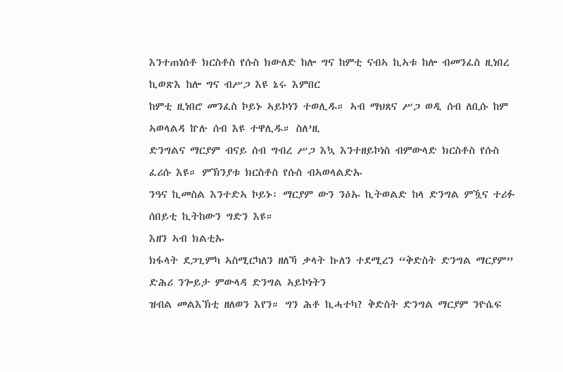እንተጠነሰቶ ክርስቶስ የሱስ ክውለድ ከሎ ግና ከምቲ ናብኣ ኪኣቱ ከሎ ብመንፈስ ዚነበረ ኪወጽእ ከሎ ግና ብሥጋ እዩ ኔሩ እምበር
ከምቲ ዚነበሮ መንፈስ ኮይኑ ኣይኮነን ተወሊዱ። ኣብ ማህጸና ሥጋ ወዲ ሰብ ለቢሱ ከም ኣወላልዳ ኵሉ ሰብ እዩ ተዋሊዱ። ስለ’ዚ
ድንግልና ማርያም ብናይ ሰብ ግብረ ሥጋ እኳ እንተዘይኮነስ ብምውላድ ክርስቶስ የሱስ ፈሪሱ እዩ። ምኽንያቱ ክርስቶስ የሱስ ብኣወላልድኡ
ንዓና ኪመስል እንተድኣ ኮይኑ፡ ማርያም ውን ንዕኡ ኪትወልድ ከላ ድንግል ምዃና ተሪፉ ሰበይቲ ኪትከውን ግድን እዩ።
እዘን ኣብ ክልቲኡ
ክፋላት ደጋጊምካ ኣስሚርካለን ዘለኻ ቃላት ኩለን ተደሚረን “ቅድስት ድንግል ማርያም” ድሕሪ ንጐይታ ምውላዳ ድንግል ኣይኮነትን
ዝብል መልእኽቲ ዘለወን እየን። ግን ሕቶ ኪሓተካ? ቅድስት ድንግል ማርያም ንዮሴፍ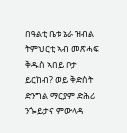በዓልቲ ቤቱ ኔራ ዝብል ትምህርቲ ኣብ መጽሓፍ ቅዱስ ኣበይ ቦታ ይርከብ? ወይ ቅድስት ድንግል ማርያም ድሕሪ ንጐይታና ምውላዳ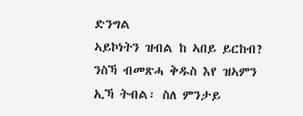ድንግል
ኣይኮነትን ዝብል ከ ኣበይ ይርከብ? ንስኻ ብመጽሓ ቅዱስ እየ ዝኣምን ኢኻ ትብል፡ ስለ ምንታይ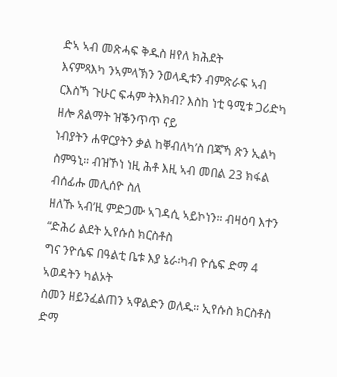ድኣ ኣብ መጽሓፍ ቅዱስ ዘየለ ክሕደት
እናምጻእካ ንኣምላኽን ንወላዲቱን ብምጽራፍ ኣብ ርእስኻ ጉሁር ፍሓም ትእክብ? እስከ ነቲ ዓሚቱ ጋሪድካ ዘሎ ጸልማት ዝቕንጥጥ ናይ
ነብያትን ሐዋርያትን ቃል ከቐብለካ’ስ በጃኻ ጽን ኢልካ ስምዓኒ። ብዝኾነ ነዚ ሕቶ እዚ ኣብ መበል 23 ክፋል ብሰፊሑ መሊሰዮ ስለ
ዘለኹ ኣብ’ዚ ምድጋሙ ኣገዳሲ ኣይኮነን። ብዛዕባ እተን “ድሕሪ ልደት ኢየሱስ ክርስቶስ
ግና ንዮሴፍ በዓልቲ ቤቱ እያ ኔራ፡ካብ ዮሴፍ ድማ 4 ኣወዳትን ካልኦት
ስመን ዘይንፈልጠን ኣዋልድን ወለዱ። ኢየሱስ ክርስቶስ ድማ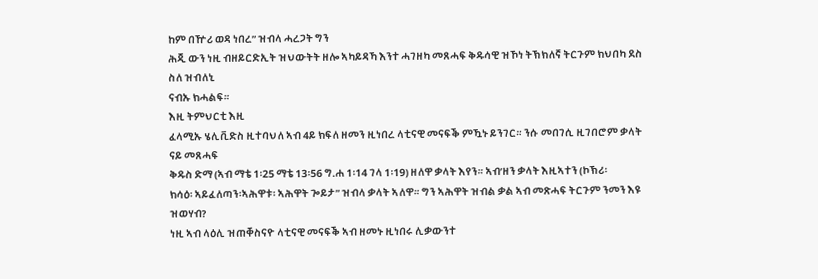ከም በዅሪ ወዳ ነበረ” ዝብላ ሓረጋት ግን
ሕጂ ውን ነዚ ብዘይርድኢት ዝህውትት ዘሎ ኣካይዳኻ እንተ ሓገዘካ መጸሓፍ ቅዱሳዊ ዝኾነ ትኽክለኛ ትርጉም ክህበካ ደስ ስለ ዝብለኒ
ናብኡ ክሓልፍ።
እዚ ትምህርቲ እዚ
ፈላሚኡ ሄሊቪድስ ዚተባህለ ኣብ 4ይ ክፍለ ዘመን ዚነበረ ላቲናዊ መናፍቕ ምዃኑ ይንገር። ንሱ መበገሲ ዚገበሮም ቃላት ናይ መጸሓፍ
ቅዱስ ድማ (ኣብ ማቴ 1፡25 ማቴ 13፡56 ግ.ሐ 1፡14 ገላ 1፡19) ዘለዋ ቃላት እየን። ኣብ’ዘን ቃላት እዚኣተን (ኮኽሪ፡
ክሳዕ፡ ኣይፈለጣን፡ኣሕዋቱ፡ ኣሕዋት ጐይታ” ዝብላ ቃላት ኣለዋ። ግን ኣሕዋት ዝብል ቃል ኣብ መጽሓፍ ትርጉም ንመን እዩ ዝወሃብ?
ነዚ ኣብ ላዕሊ ዝጠቐስናዮ ላቲናዊ መናፍቕ ኣብ ዘመኑ ዚነበሩ ሊቃውንተ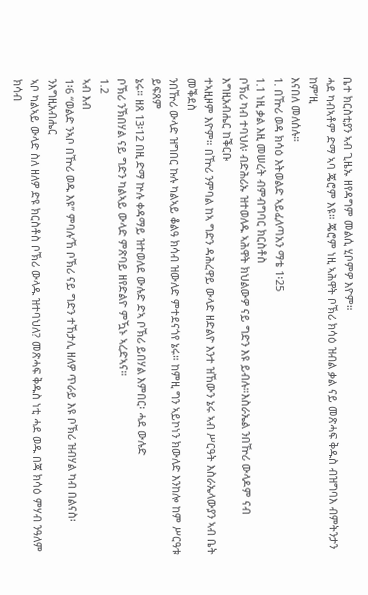ቤተ ክርስቲያን ኣብ ጊዜኡ ዘየዳግም መልሲ ሂቦምዎ እዮም።
ሓደ ካብኣቶም ድማ ኣባ ጄሮም እዩ። ጄሮም ነዚ ኣሕዋት ቦኽሪ ክሳዕ ዝብል ቃል ናይ መጽሓፍ ቅዱስ ብዝግባእ ብምትንታን ከም’ዚ
እናበለ መለሰሉ።
1. በዅሪ ወዳ ክሳዕ እትወልድ ኣይፈለጣአን ማቴ 1፡25
1.1 ነዚ ቃል እዚ መሠረት ብምብግባር ክርስቶስ
ቦኽሪ ካብ ተባህለ፡ ብድሕሪኡ ዝተወለዱ ኣሕዋት ክህልውዎ ናይ ግድን እዩ ይብሉ።እስራኤል ንበዅሪ ውላዶም ናብ እግዚአብሔር ከቕርቡ
ተኣዚዞም እዮም። በዅሪ ንምባል ከኣ ግድን ዳሕረዋይ ውላድ ዘድልዮ እንተ ዝኸውን ኔሩ ኣብ ሥርዓት እስራኤላውያን ኣብ ቤት መቕደስ
ንበዅሪ ውላድ ዝግበር ኩሉ ካልኣይ ቆልዓ ክሳብ ዝውለድ ምተደናጎየ ኔሩ። ከምዚ ግን ኣይኮነን ክውለድ እንከሎ ከም ሥርዓቱ ይፍጸም
ኔሩ። ዘጸ 13፡12 በዚ ድማ ኵሉ ቀዳማይ ዝተወለደ ውሉድ ድኣ ቦኽሪ ይበሃል እምበር፡ ሓደ ውሉድ
ቦኽሪ ንኽበሃል ናይ ግድን ካልኣይ ውላድ ምጽባይ ዘየድልዮ ምዃኑ ኣረድኣና።
1.2
ኣብ እብ
1፡6 “ወልድ ንኣቦ በዅሪ ወዱ እዩ” ምባሉ’ኸ ቦኽሪ ናይ ግድን ተኸታሊ ዘለዎ ጥራይ እዩ ቦኽሪ ዝብሃል ካብ በልናስ፡ ንእግዚአብሔር
ኣቦ ካልኣይ ውላድ ስለ ዘለዎ ድዩ ክርስቶስ ቦኽሪ ውላዱ ዝተባህለ? መጽሓፍ ቅዱስ ነቲ ሓደ ወዱ በጃ ክሳዕ ምሃብ ንዓለም ክሳብ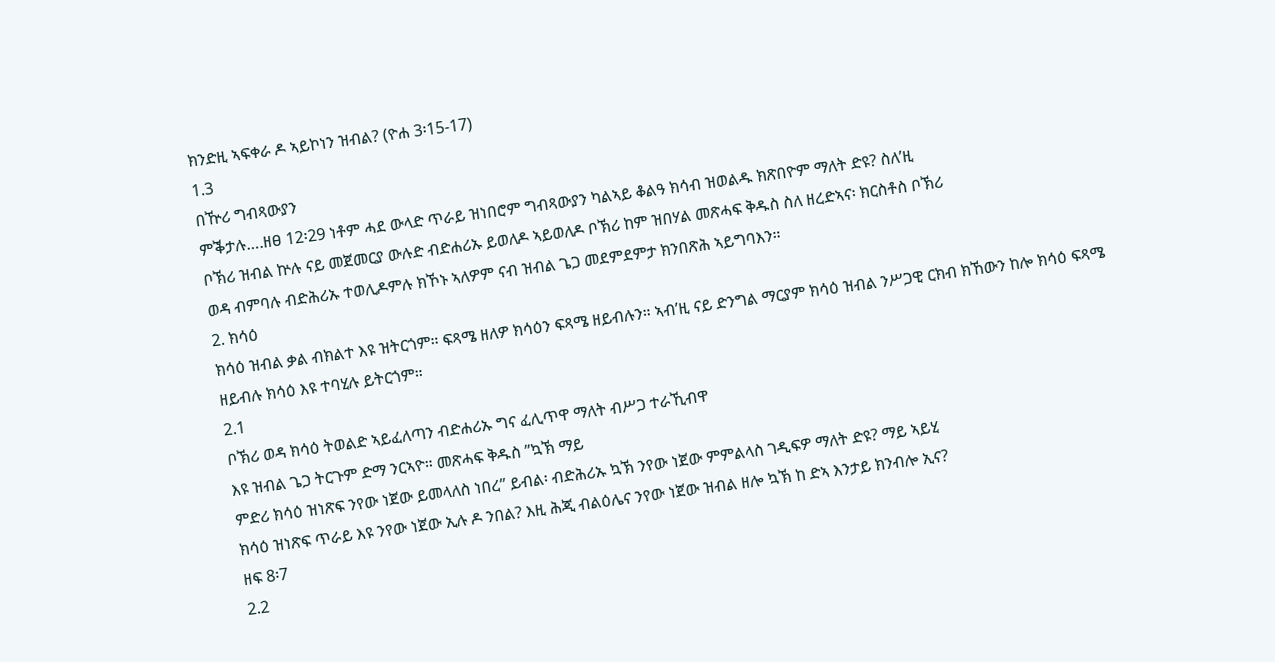ክንድዚ ኣፍቀራ ዶ ኣይኮነን ዝብል? (ዮሐ 3፡15-17)
1.3
በዅሪ ግብጻውያን
ምቕታሉ….ዘፀ 12፡29 ነቶም ሓደ ውላድ ጥራይ ዝነበሮም ግብጻውያን ካልኣይ ቆልዓ ክሳብ ዝወልዱ ክጽበዮም ማለት ድዩ? ስለ’ዚ
ቦኽሪ ዝብል ኵሉ ናይ መጀመርያ ውሉድ ብድሐሪኡ ይወለዶ ኣይወለዶ ቦኽሪ ከም ዝበሃል መጽሓፍ ቅዱስ ስለ ዘረድኣና፡ ክርስቶስ ቦኽሪ
ወዳ ብምባሉ ብድሕሪኡ ተወሊዶምሉ ክኾኑ ኣለዎም ናብ ዝብል ጌጋ መደምደምታ ክንበጽሕ ኣይግባእን።
2. ክሳዕ
ክሳዕ ዝብል ቃል ብክልተ እዩ ዝትርጎም። ፍጻሜ ዘለዎ ክሳዕን ፍጻሜ ዘይብሉን። ኣብ’ዚ ናይ ድንግል ማርያም ክሳዕ ዝብል ንሥጋዊ ርክብ ክኸውን ከሎ ክሳዕ ፍጻሜ ዘይብሉ ክሳዕ እዩ ተባሂሉ ይትርጎም።
2.1
ቦኽሪ ወዳ ክሳዕ ትወልድ ኣይፈለጣን ብድሐሪኡ ግና ፈሊጥዋ ማለት ብሥጋ ተራኺብዋ
እዩ ዝብል ጌጋ ትርጉም ድማ ንርኣዮ። መጽሓፍ ቅዱስ ”ኳኽ ማይ
ምድሪ ክሳዕ ዝነጽፍ ንየው ነጀው ይመላለስ ነበረ” ይብል፡ ብድሕሪኡ ኳኽ ንየው ነጀው ምምልላስ ገዲፍዎ ማለት ድዩ? ማይ ኣይሂ
ክሳዕ ዝነጽፍ ጥራይ እዩ ንየው ነጀው ኢሉ ዶ ንበል? እዚ ሕጂ ብልዕሌና ንየው ነጀው ዝብል ዘሎ ኳኽ ከ ድኣ እንታይ ክንብሎ ኢና?
ዘፍ 8፡7
2.2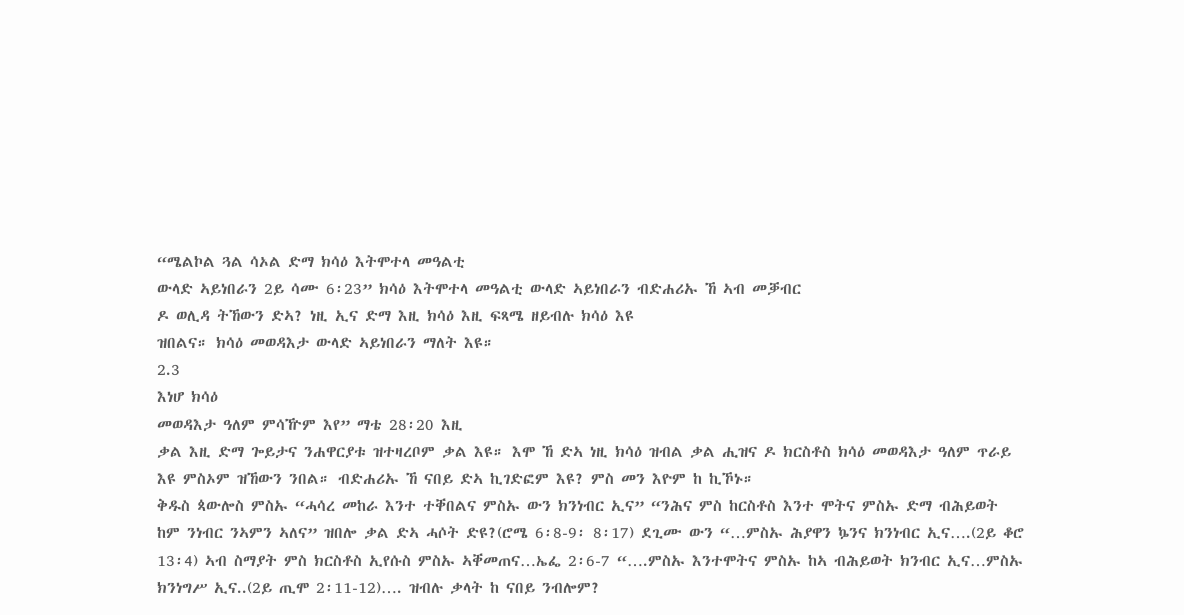“ሜልኮል ጓል ሳኦል ድማ ክሳዕ እትሞተላ መዓልቲ
ውላድ ኣይነበራን 2ይ ሳሙ 6፡23” ክሳዕ እትሞተላ መዓልቲ ውላድ ኣይነበራን ብድሐሪኡ ኸ ኣብ መቓብር
ዶ ወሊዳ ትኸውን ድኣ? ነዚ ኢና ድማ እዚ ክሳዕ እዚ ፍጻሜ ዘይብሉ ክሳዕ እዩ
ዝበልና። ክሳዕ መወዳእታ ውላድ ኣይነበራን ማለት እዩ።
2.3
እነሆ ክሳዕ
መወዳእታ ዓለም ምሳዅም እየ” ማቴ 28፡20 እዚ
ቃል እዚ ድማ ጐይታና ንሐዋርያቱ ዝተዛረቦም ቃል እዩ። እሞ ኸ ድኣ ነዚ ክሳዕ ዝብል ቃል ሒዝና ዶ ክርስቶስ ክሳዕ መወዳእታ ዓለም ጥራይ
እዩ ምስኦም ዝኸውን ንበል። ብድሐሪኡ ኸ ናበይ ድኣ ኪገድፎም እዩ? ምስ መን እዮም ከ ኪኾኑ።
ቅዱስ ጳውሎስ ምስኡ “ሓሳረ መከራ እንተ ተቐበልና ምስኡ ውን ክንነብር ኢና” “ንሕና ምስ ከርስቶስ እንተ ሞትና ምስኡ ድማ ብሕይወት
ከም ንነብር ንኣምን ኣለና” ዝበሎ ቃል ድኣ ሓሶት ድዩ?(ሮሜ 6፡8-9፡ 8፡17) ደጊሙ ውን “…ምስኡ ሕያዋን ኴንና ክንነብር ኢና….(2ይ ቆሮ
13፡4) ኣብ ስማያት ምስ ክርስቶስ ኢየሱስ ምስኡ ኣቐመጠና…ኤፌ 2፡6-7 “….ምስኡ እንተሞትና ምስኡ ከኣ ብሕይወት ክንብር ኢና…ምስኡ
ክንነግሥ ኢና..(2ይ ጢሞ 2፡11-12)…. ዝብሉ ቃላት ከ ናበይ ንብሎም?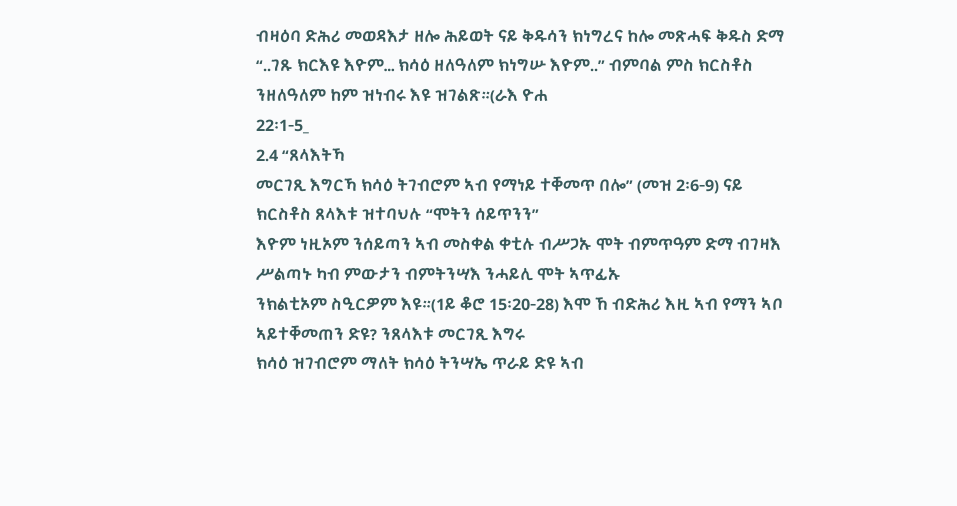ብዛዕባ ድሕሪ መወዳእታ ዘሎ ሕይወት ናይ ቅዱሳን ክነግረና ከሎ መጽሓፍ ቅዱስ ድማ
“..ገጹ ክርእዩ እዮም… ክሳዕ ዘለዓለም ክነግሡ እዮም..” ብምባል ምስ ክርስቶስ ንዘለዓለም ከም ዝነብሩ እዩ ዝገልጽ።(ራእ ዮሐ
22፡1-5_
2.4 “ጸላእትኻ
መርገጺ እግርኻ ክሳዕ ትገብሮም ኣብ የማነይ ተቐመጥ በሎ” (መዝ 2፡6-9) ናይ ክርስቶስ ጸላእቱ ዝተባህሉ “ሞትን ሰይጥንን”
እዮም ነዚኦም ንሰይጣን ኣብ መስቀል ቀቲሉ ብሥጋኡ ሞት ብምጥዓም ድማ ብገዛእ ሥልጣኑ ካብ ምውታን ብምትንሣእ ንሓይሊ ሞት ኣጥፊኡ
ንክልቲኦም ስዒርዎም እዩ።(1ይ ቆሮ 15፡20-28) እሞ ኸ ብድሕሪ እዚ ኣብ የማን ኣቦ ኣይተቐመጠን ድዩ? ንጸላእቱ መርገጺ እግሩ
ክሳዕ ዝገብሮም ማለት ክሳዕ ትንሣኤ ጥራይ ድዩ ኣብ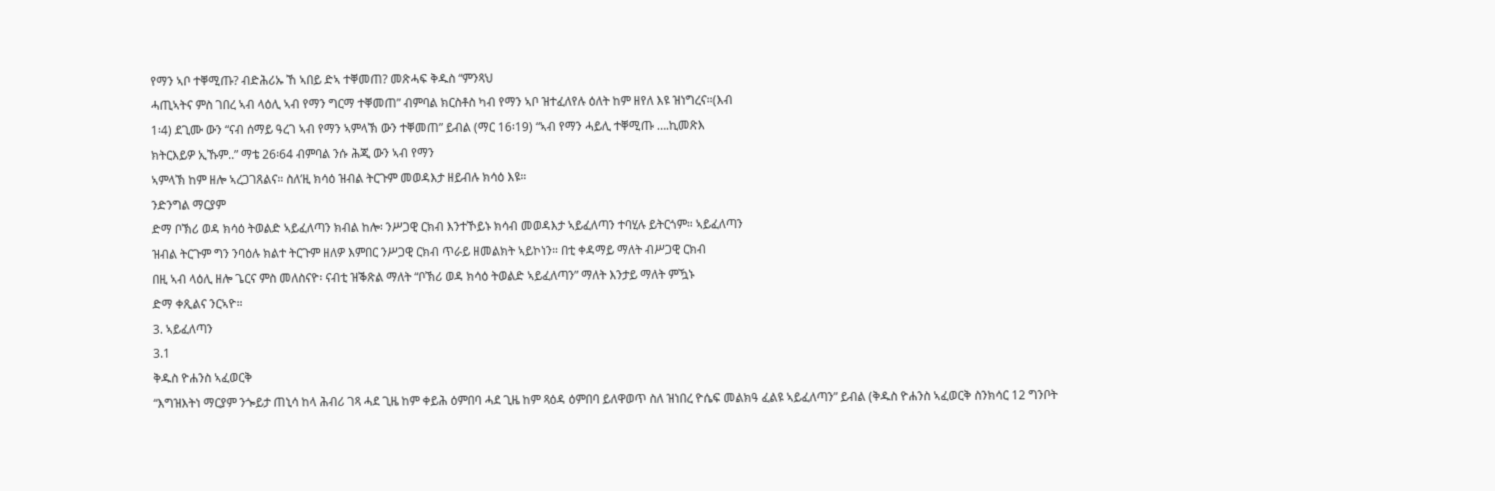የማን ኣቦ ተቐሚጡ? ብድሕሪኡ ኸ ኣበይ ድኣ ተቐመጠ? መጽሓፍ ቅዱስ “ምንጻህ
ሓጢኣትና ምስ ገበረ ኣብ ላዕሊ ኣብ የማን ግርማ ተቐመጠ” ብምባል ክርስቶስ ካብ የማን ኣቦ ዝተፈለየሉ ዕለት ከም ዘየለ እዩ ዝነግረና።(እብ
1፡4) ደጊሙ ውን “ናብ ሰማይ ዓረገ ኣብ የማን ኣምላኽ ውን ተቐመጠ” ይብል (ማር 16፡19) “ኣብ የማን ሓይሊ ተቐሚጡ ….ኪመጽእ
ክትርእይዎ ኢኹም..” ማቴ 26፡64 ብምባል ንሱ ሕጂ ውን ኣብ የማን
ኣምላኽ ከም ዘሎ ኣረጋገጸልና። ስለ’ዚ ክሳዕ ዝብል ትርጉም መወዳእታ ዘይብሉ ክሳዕ እዩ።
ንድንግል ማርያም
ድማ ቦኽሪ ወዳ ክሳዕ ትወልድ ኣይፈለጣን ክብል ከሎ፡ ንሥጋዊ ርክብ እንተኾይኑ ክሳብ መወዳእታ ኣይፈለጣን ተባሂሉ ይትርጎም። ኣይፈለጣን
ዝብል ትርጉም ግን ንባዕሉ ክልተ ትርጉም ዘለዎ እምበር ንሥጋዊ ርክብ ጥራይ ዘመልክት ኣይኮነን። በቲ ቀዳማይ ማለት ብሥጋዊ ርክብ
በዚ ኣብ ላዕሊ ዘሎ ጌርና ምስ መለስናዮ፡ ናብቲ ዝቕጽል ማለት “ቦኽሪ ወዳ ክሳዕ ትወልድ ኣይፈለጣን” ማለት እንታይ ማለት ምዃኑ
ድማ ቀጺልና ንርኣዮ።
3. ኣይፈለጣን
3.1
ቅዱስ ዮሐንስ ኣፈወርቅ
“እግዝእትነ ማርያም ንጐይታ ጠኒሳ ከላ ሕብሪ ገጻ ሓደ ጊዜ ከም ቀይሕ ዕምበባ ሓደ ጊዜ ከም ጻዕዳ ዕምበባ ይለዋወጥ ስለ ዝነበረ ዮሴፍ መልክዓ ፈልዩ ኣይፈለጣን” ይብል (ቅዱስ ዮሐንስ ኣፈወርቅ ስንክሳር 12 ግንቦት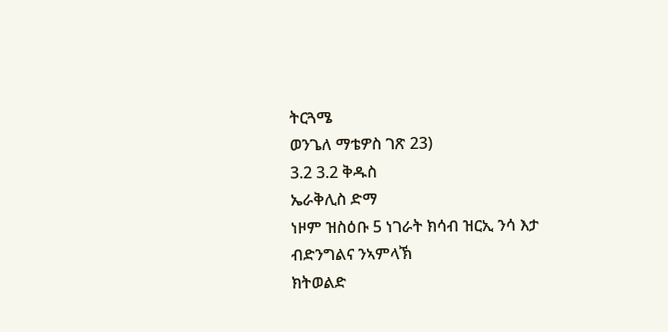ትርጓሜ
ወንጌለ ማቴዎስ ገጽ 23)
3.2 3.2 ቅዱስ
ኤራቅሊስ ድማ
ነዞም ዝስዕቡ 5 ነገራት ክሳብ ዝርኢ ንሳ እታ ብድንግልና ንኣምላኽ
ክትወልድ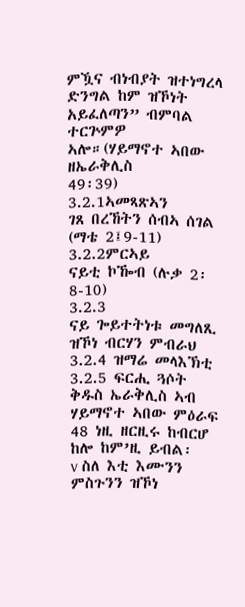ምዃና ብነብያት ዝተነግረላ ድንግል ከም ዝኾነት አይፈለጣን” ብምባል ተርጕምዎ ኣሎ።(ሃይማኖተ ኣበው ዘኤራቅሊስ
49፡39)
3.2.1ኣመጻጽኣን
ገጸ በረኸትን ሰብኣ ሰገል (ማቴ 2፤9-11)
3.2.2ምርኣይ
ናይቲ ኮዀብ (ሉቃ 2፡8-10)
3.2.3
ናይ ጐይተትነቱ መግለጺ ዝኾነ ብርሃን ምብራህ
3.2.4 ዝማሬ መላእኽቲ
3.2.5 ፍርሒ ጓሶት
ቅዱስ ኤራቅሊስ ኣብ ሃይማኖተ ኣበው ምዕራፍ 48 ነዚ ዘርዚሩ ከብርሆ
ከሎ ከም’ዚ ይብል፡
v ስለ እቲ እሙንን ምስጉንን ዝኾነ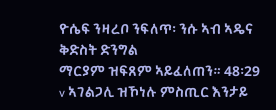ዮሴፍ ንዛረቦ ንፍለጥ፡ ንሱ ኣብ ኣዴና ቅድስት ድንግል
ማርያም ዝፍጸም ኣይፈለጠን። 48፡29
v ኣገልጋሊ ዝኾነሉ ምስጢር እንታይ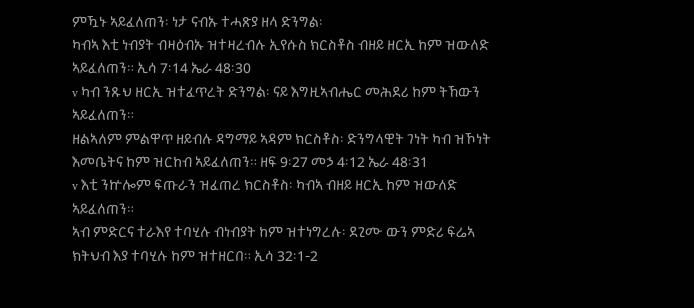ምዃኑ ኣይፈለጠን፡ ነታ ናብኡ ተሓጽያ ዘላ ድንግል፡
ካብኣ እቲ ነብያት ብዛዕብኡ ዝተዛረብሉ ኢየሱስ ክርስቶስ ብዘይ ዘርኢ ከም ዝውለድ ኣይፈለጠን። ኢሳ 7፡14 ኤራ 48፡30
v ካብ ንጹህ ዘርኢ ዝተፈጥረት ድንግል፡ ናይ እግዚኣብሔር መሕደሪ ከም ትኸውን ኣይፈለጠን።
ዘልኣለም ምልዋጥ ዘይብሉ ዳግማይ ኣዳም ክርስቶስ፡ ድንግላዊት ገነት ካብ ዝኾነት እመቤትና ከም ዝርከብ ኣይፈለጠን። ዘፍ 9፡27 መኃ 4፡12 ኤራ 48፡31
v እቲ ንኵሎም ፍጡራን ዝፈጠረ ክርስቶስ፡ ካብኣ ብዘይ ዘርኢ ከም ዝውለድ ኣይፈለጠን።
ኣብ ምድርና ተራእየ ተባሂሉ ብነብያት ከም ዝተነግረሉ፡ ደጊሙ ውን ምድሪ ፍሬኣ ክትህብ እያ ተባሂሉ ከም ዝተዘርበ። ኢሳ 32፡1-2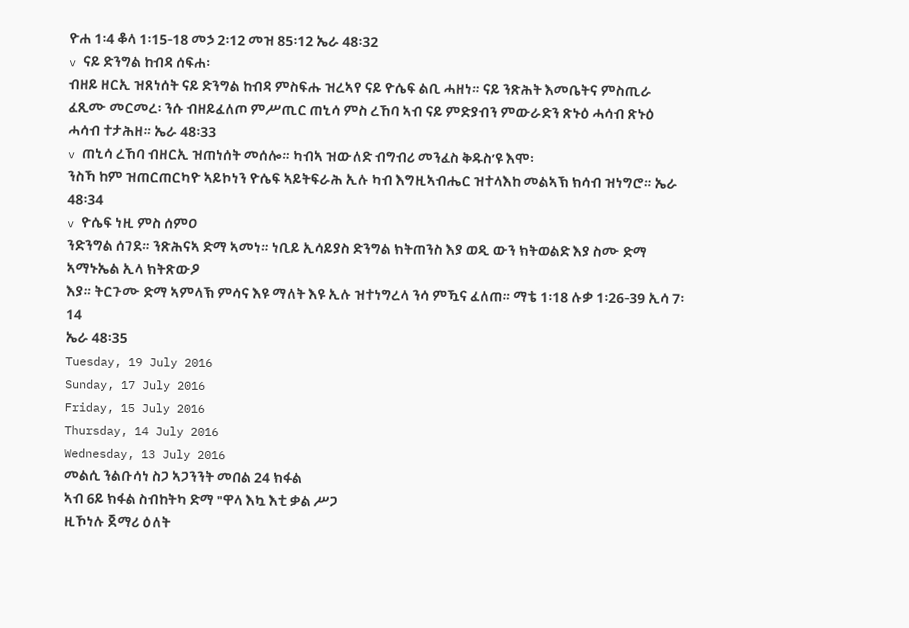ዮሐ 1፡4 ቆላ 1፡15-18 መኃ 2፡12 መዝ 85፡12 ኤራ 48፡32
v ናይ ድንግል ከብዳ ሰፍሐ፡
ብዘይ ዘርኢ ዝጸነሰት ናይ ድንግል ከብዳ ምስፍሑ ዝረኣየ ናይ ዮሴፍ ልቢ ሓዘነ። ናይ ንጽሕት እመቤትና ምስጢራ ፈጺሙ መርመረ፡ ንሱ ብዘይፈለጦ ምሥጢር ጠኒሳ ምስ ረኸባ ኣብ ናይ ምድያብን ምውራድን ጽኑዕ ሓሳብ ጽኑዕ ሓሳብ ተታሕዘ። ኤራ 48፡33
v ጠኒሳ ረኸባ ብዘርኢ ዝጠነሰት መሰሎ። ካብኣ ዝውለድ ብግብሪ መንፈስ ቅዱስ’ዩ እሞ፡
ንስኻ ከም ዝጠርጠርካዮ ኣይኮነን ዮሴፍ ኣይትፍራሕ ኢሉ ካብ እግዚኣብሔር ዝተላእከ መልኣኽ ክሳብ ዝነግሮ። ኤራ 48፡34
v ዮሴፍ ነዚ ምስ ሰምዐ
ንድንግል ሰገደ። ንጽሕናኣ ድማ ኣመነ። ነቢይ ኢሳይያስ ድንግል ክትጠንስ እያ ወዲ ውን ክትወልድ እያ ስሙ ድማ ኣማኑኤል ኢላ ክትጽውዖ
እያ። ትርጉሙ ድማ ኣምላኽ ምሳና እዩ ማለት እዩ ኢሉ ዝተነግረላ ንሳ ምዃና ፈለጠ። ማቴ 1፡18 ሉቃ 1፡26-39 ኢሳ 7፡14
ኤራ 48፡35
Tuesday, 19 July 2016
Sunday, 17 July 2016
Friday, 15 July 2016
Thursday, 14 July 2016
Wednesday, 13 July 2016
መልሲ ንልቡሳነ ስጋ ኣጋንንት መበል 24 ክፋል
ኣብ 6ይ ክፋል ስብከትካ ድማ "ዋላ እኳ እቲ ቃል ሥጋ
ዚኾነሉ ጀማሪ ዕለት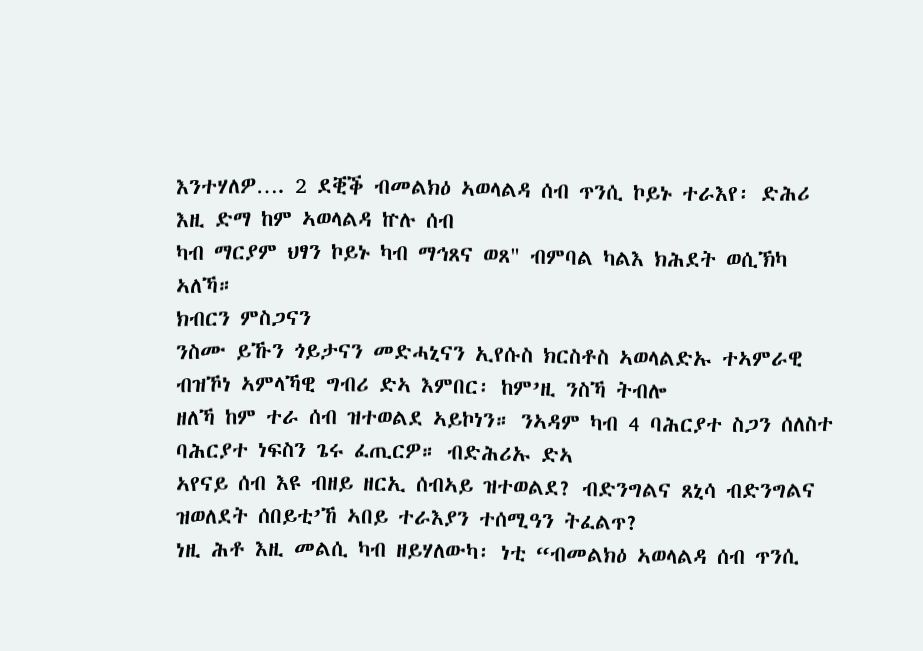እንተሃለዎ…. 2 ደቒቕ ብመልክዕ ኣወላልዳ ሰብ ጥንሲ ኮይኑ ተራእየ፡ ድሕሪ እዚ ድማ ከም ኣወላልዳ ኵሉ ሰብ
ካብ ማርያም ህፃን ኮይኑ ካብ ማኅጸና ወጸ" ብምባል ካልእ ክሕደት ወሲኽካ ኣለኻ።
ክብርን ምስጋናን
ንስሙ ይኹን ጎይታናን መድሓኒናን ኢየሱስ ክርስቶስ ኣወላልድኡ ተኣምራዊ ብዝኾነ ኣምላኻዊ ግብሪ ድኣ እምበር፡ ከም’ዚ ንስኻ ትብሎ
ዘለኻ ከም ተራ ሰብ ዝተወልደ ኣይኮነን። ንኣዳም ካብ 4 ባሕርያተ ስጋን ሰለስተ ባሕርያተ ነፍስን ጌሩ ፈጢርዎ። ብድሕሪኡ ድኣ
ኣየናይ ሰብ እዩ ብዘይ ዘርኢ ሰብኣይ ዝተወልደ? ብድንግልና ጸኒሳ ብድንግልና ዝወለደት ሰበይቲ’ኸ ኣበይ ተራእያን ተሰሚዓን ትፈልጥ?
ነዚ ሕቶ እዚ መልሲ ካብ ዘይሃለውካ፡ ነቲ “ብመልክዕ ኣወላልዳ ሰብ ጥንሲ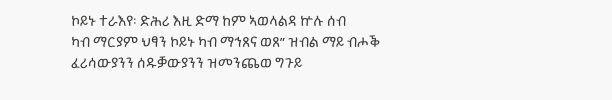ኮይኑ ተራእየ፡ ድሕሪ እዚ ድማ ከም ኣወላልዳ ኵሉ ሰብ
ካብ ማርያም ህፃን ኮይኑ ካብ ማኅጸና ወጸ” ዝብል ማይ ብሖቕ ፈሪሳውያንን ሰዱቓውያንን ዝመንጨወ ግጉይ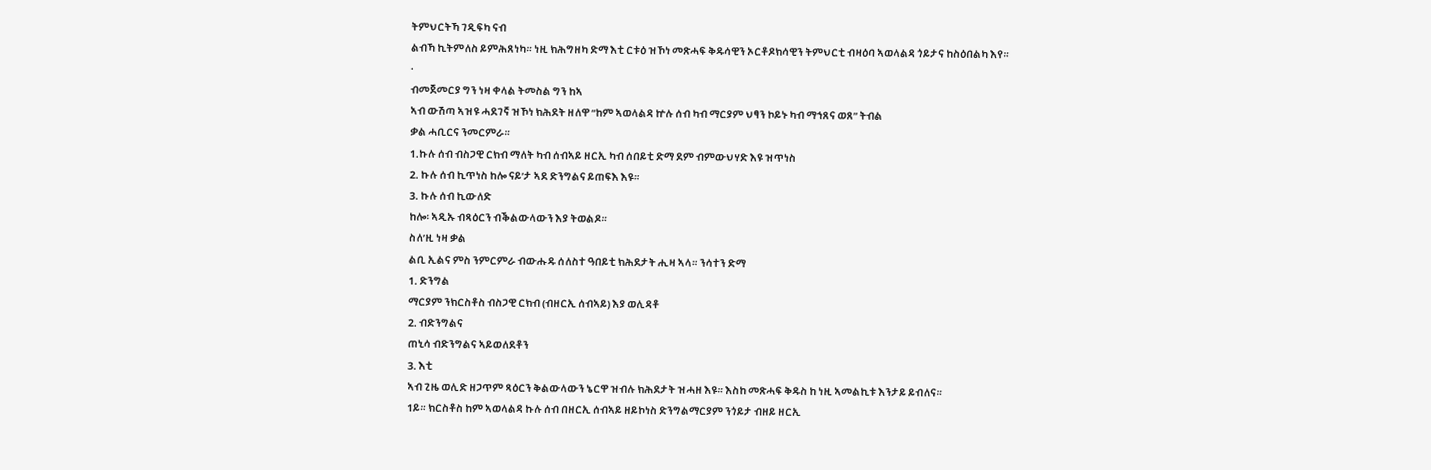ትምህርትኻ ገዲፍካ ናብ
ልብኻ ኪትምለስ ይምሕጸነካ። ነዚ ክሕግዘካ ድማ እቲ ርቱዕ ዝኾነ መጽሓፍ ቅዱሳዊን ኦርቶዶክሳዊን ትምህርቲ ብዛዕባ ኣወላልዳ ጎይታና ከስዕበልካ እየ።
·
ብመጀመርያ ግን ነዛ ቀላል ትመስል ግን ከኣ
ኣብ ውሽጣ ኣዝዩ ሓደገኛ ዝኾነ ክሕደት ዘለዋ “ከም ኣወላልዳ ኵሉ ሰብ ካብ ማርያም ህፃን ኮይኑ ካብ ማኅጸና ወጸ” ትብል
ቃል ሓቢርና ንመርምራ።
1.ኩሉ ሰብ ብስጋዊ ርክብ ማለት ካብ ሰብኣይ ዘርኢ ካብ ሰበይቲ ድማ ደም ብምውህሃድ እዩ ዝጥነስ
2. ኩሉ ሰብ ኪጥነስ ከሎ ናይ’ታ ኣደ ድንግልና ይጠፍእ እዩ።
3. ኩሉ ሰብ ኪውለድ
ከሎ፡ ኣዲኡ ብጻዕርን ብቕልውላውን እያ ትወልዶ።
ስለ’ዚ ነዛ ቃል
ልቢ ኢልና ምስ ንምርምራ ብውሑዱ ሰለስተ ዓበይቲ ክሕደታት ሒዛ ኣላ። ንሳተን ድማ
1. ድንግል
ማርያም ንክርስቶስ ብስጋዊ ርክብ (ብዘርኢ ሰብኣይ) እያ ወሊዳቶ
2. ብድንግልና
ጠኒሳ ብድንግልና ኣይወለደቶን
3. እቲ
ኣብ ጊዜ ወሊድ ዘጋጥም ጻዕርን ቅልውላውን ኔርዋ ዝብሉ ክሕደታት ዝሓዘ እዩ። እስከ መጽሓፍ ቅዱስ ከ ነዚ ኣመልኪቱ እንታይ ይብለና።
1ይ። ክርስቶስ ከም ኣወላልዳ ኩሉ ሰብ በዘርኢ ሰብኣይ ዘይኮነስ ድንግልማርያም ንጎይታ ብዘይ ዘርኢ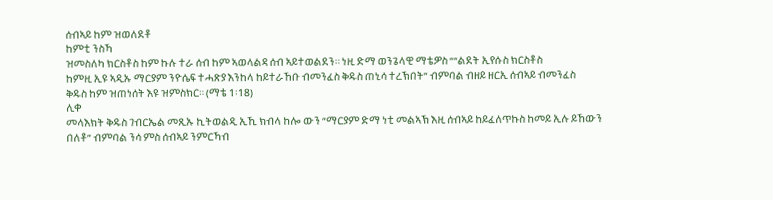ሰብኣይ ከም ዝወለደቶ
ከምቲ ንስኻ
ዝመስለካ ክርስቶስ ከም ኩሉ ተራ ሰብ ከም ኣወላልዳ ሰብ ኣይተወልደን። ነዚ ድማ ወንጌላዊ ማቴዎስ ““ልደት ኢየሱስ ክርስቶስ
ከምዚ ኢዩ ኣዲኡ ማርያም ንዮሴፍ ተሓጽያ እንከላ ከይተራኸቡ ብመንፈስ ቅዱስ ጠኒሳ ተረኽበት” ብምባል ብዘይ ዘርኢ ሰብኣይ ብመንፈስ
ቅዱስ ከም ዝጠነሰት እዩ ዝምስክር። (ማቴ 1፡18)
ሊቀ
መላእክት ቅዱስ ገብርኤል መጺኡ ኪትወልዲ ኢኺ ክብላ ከሎ ውን “ማርያም ድማ ነቲ መልኣኽ እዚ ሰብኣይ ከይፈለጥኩስ ከመይ ኢሉ ይኸውን
በለቶ” ብምባል ንሳ ምስ ሰብኣይ ንምርኻብ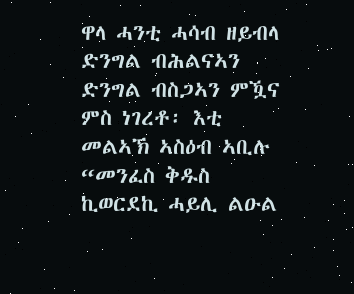ዋላ ሓንቲ ሓሳብ ዘይብላ ድንግል ብሕልናኣን ድንግል ብስጋኣን ምዃና ምስ ነገረቶ፡ እቲ
መልኣኽ ኣስዕብ ኣቢሉ “መንፈስ ቅዱስ ኪወርደኪ ሓይሊ ልዑል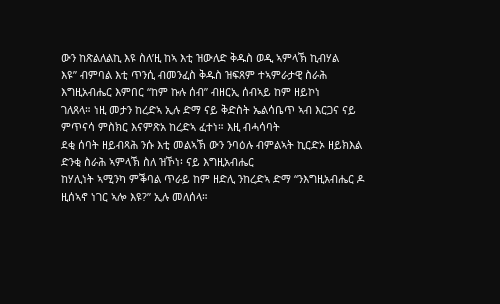ውን ከጽልለልኪ እዩ ስለ’ዚ ከኣ እቲ ዝውለድ ቅዱስ ወዲ ኣምላኽ ኪብሃል
እዩ” ብምባል እቲ ጥንሲ ብመንፈስ ቅዱስ ዝፍጸም ተኣምራታዊ ስራሕ እግዚአብሔር እምበር “ከም ኩሉ ሰብ” ብዘርኢ ሰብኣይ ከም ዘይኮነ
ገለጸላ። ነዚ መታን ከረድኣ ኢሉ ድማ ናይ ቅድስት ኤልሳቤጥ ኣብ እርጋና ናይ ምጥናሳ ምስክር እናምጽአ ከረድኣ ፈተነ። እዚ ብሓሳባት
ደቂ ሰባት ዘይብጻሕ ንሱ እቲ መልኣኽ ውን ንባዕሉ ብምልኣት ኪርድኦ ዘይክእል ድንቂ ስራሕ ኣምላኽ ስለ ዝኾነ፡ ናይ እግዚአብሔር
ከሃሊነት ኣሚንካ ምቕባል ጥራይ ከም ዘድሊ ንከረድኣ ድማ “ንእግዚአብሔር ዶ ዚሰኣኖ ነገር ኣሎ እዩ?” ኢሉ መለሰላ።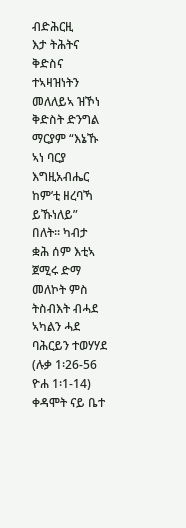ብድሕርዚ
እታ ትሕትና ቅድስና ተኣዛዝነትን መለለይኣ ዝኾነ ቅድስት ድንግል ማርያም “እኔኹ ኣነ ባርያ እግዚአብሔር ከም’ቲ ዘረባኻ ይኹነለይ”
በለት። ካብታ ቋሕ ሰም እቲኣ ጀሚሩ ድማ መለኮት ምስ ትስብእት ብሓደ ኣካልን ሓደ ባሕርይን ተወሃሃደ (ሉቃ 1፡26-56 ዮሐ 1፡1-14)
ቀዳሞት ናይ ቤተ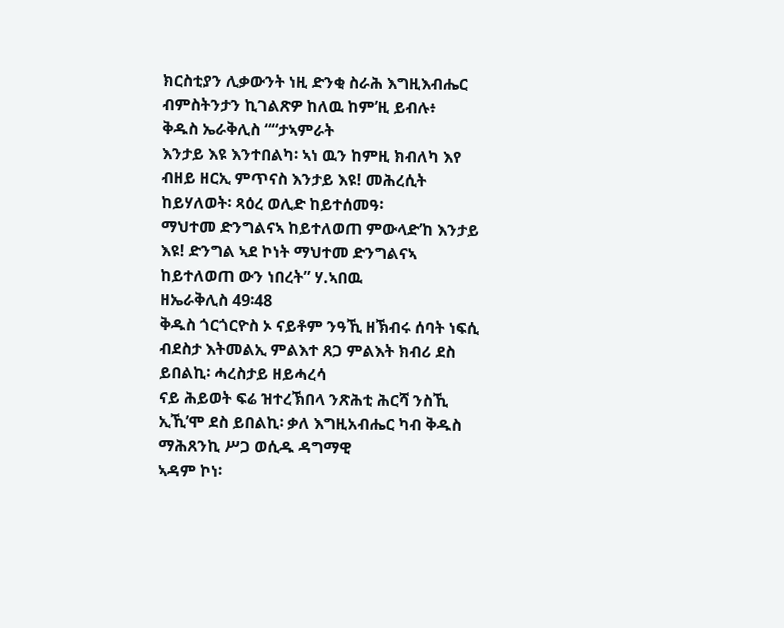ክርስቲያን ሊቃውንት ነዚ ድንቂ ስራሕ እግዚእብሔር ብምስትንታን ኪገልጽዎ ከለዉ ከም’ዚ ይብሉ፥
ቅዱስ ኤራቅሊስ ““ታኣምራት
እንታይ እዩ እንተበልካ፡ ኣነ ዉን ከምዚ ክብለካ እየ ብዘይ ዘርኢ ምጥናስ እንታይ እዩ! መሕረሲት ከይሃለወት፡ ጻዕረ ወሊድ ከይተሰመዓ፡
ማህተመ ድንግልናኣ ከይተለወጠ ምውላድ’ከ እንታይ እዩ! ድንግል ኣደ ኮነት ማህተመ ድንግልናኣ ከይተለወጠ ውን ነበረት” ሃ.ኣበዉ
ዘኤራቅሊስ 49፡48
ቅዱስ ጎርጎርዮስ ኦ ናይቶም ንዓኺ ዘኽብሩ ሰባት ነፍሲ ብደስታ እትመልኢ ምልእተ ጸጋ ምልእት ክብሪ ደስ ይበልኪ፡ ሓረስታይ ዘይሓረሳ
ናይ ሕይወት ፍሬ ዝተረኽበላ ንጽሕቲ ሕርሻ ንስኺ ኢኺ’ሞ ደስ ይበልኪ፡ ቃለ እግዚአብሔር ካብ ቅዱስ ማሕጸንኪ ሥጋ ወሲዱ ዳግማዊ
ኣዳም ኮነ፡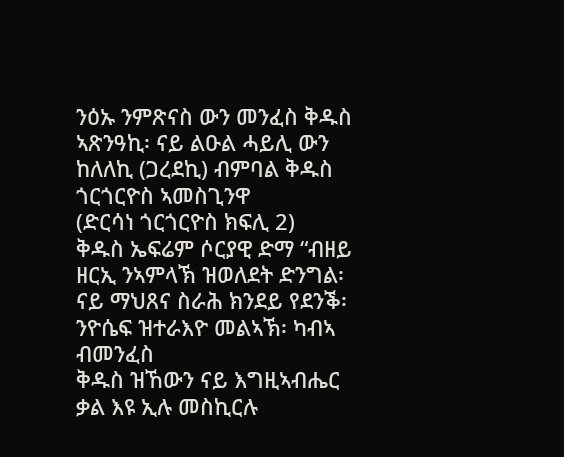ንዕኡ ንምጽናስ ውን መንፈስ ቅዱስ ኣጽንዓኪ፡ ናይ ልዑል ሓይሊ ውን ከለለኪ (ጋረደኪ) ብምባል ቅዱስ ጎርጎርዮስ ኣመስጊንዋ
(ድርሳነ ጎርጎርዮስ ክፍሊ 2)
ቅዱስ ኤፍሬም ሶርያዊ ድማ “ብዘይ ዘርኢ ንኣምላኽ ዝወለደት ድንግል፡ ናይ ማህጸና ስራሕ ክንደይ የደንቕ፡ ንዮሴፍ ዝተራእዮ መልኣኽ፡ ካብኣ ብመንፈስ
ቅዱስ ዝኸውን ናይ እግዚኣብሔር ቃል እዩ ኢሉ መስኪርሉ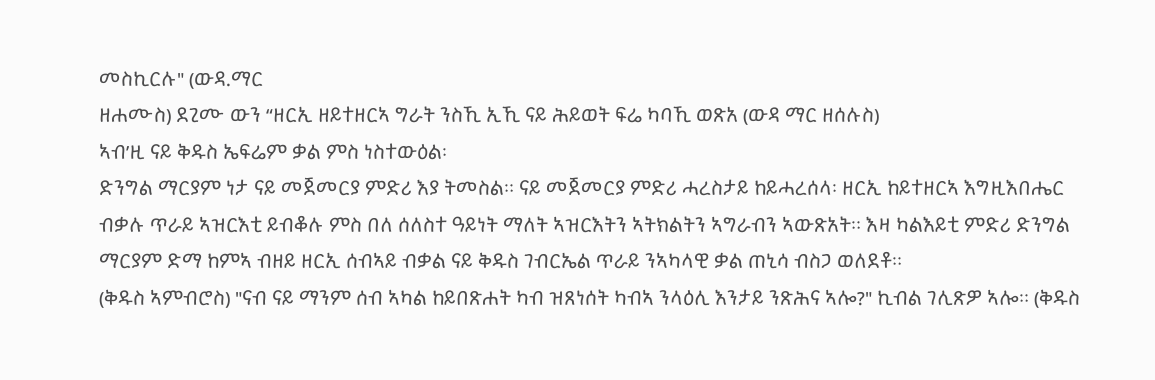መስኪርሉ" (ውዳ.ማር
ዘሐሙስ) ደጊሙ ውን “ዘርኢ ዘይተዘርኣ ግራት ንስኺ ኢኺ ናይ ሕይወት ፍሬ ካባኺ ወጽአ (ውዳ ማር ዘሰሉስ)
ኣብ’ዚ ናይ ቅዱስ ኤፍሬም ቃል ምስ ነስተውዕል፡
ድንግል ማርያም ነታ ናይ መጀመርያ ምድሪ እያ ትመስል። ናይ መጀመርያ ምድሪ ሓረስታይ ከይሓረሰላ፡ ዘርኢ ከይተዘርኣ እግዚእበሔር
ብቃሉ ጥራይ ኣዝርእቲ ይብቆሉ ምስ በለ ሰለስተ ዓይነት ማለት ኣዝርእትን ኣትክልትን ኣግራብን ኣውጽአት። እዛ ካልእይቲ ምድሪ ድንግል
ማርያም ድማ ከምኣ ብዘይ ዘርኢ ሰብኣይ ብቃል ናይ ቅዱስ ገብርኤል ጥራይ ንኣካላዊ ቃል ጠኒሳ ብስጋ ወለደቶ።
(ቅዱስ ኣምብሮስ) "ናብ ናይ ማንም ሰብ ኣካል ከይበጽሐት ካብ ዝጸነሰት ካብኣ ንላዕሊ እንታይ ንጽሕና ኣሎ?" ኪብል ገሊጽዎ ኣሎ። (ቅዱስ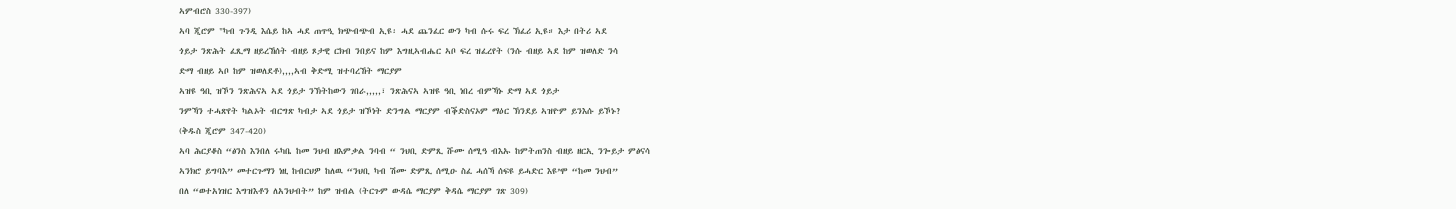ኣምብሮስ 330-397)
ኣባ ጂሮም "ካብ ጉንዲ እሴይ ከኣ ሓደ ጠጥዒ ክጭብጭብ ኢዩ፡ ሓደ ጨንፈር ውን ካብ ሱሩ ፍረ ኽፈሪ ኢዩ። እታ በትሪ ኣደ
ጎይታ ንጽሕት ፈጺማ ዘይረኸሰት ብዘይ ጾታዊ ርክብ ንበይና ከም እግዚኣብሔር ኣቦ ፍረ ዝፈረየት (ንሱ ብዘይ ኣደ ከም ዝወለድ ንሳ
ድማ ብዘይ ኣቦ ከም ዝወለደቶ),,,,ኣብ ቅድሚ ዝተባረኸት ማርያም
ኣዝዩ ዓቢ ዝኾን ንጽሕናኣ ኣደ ጎይታ ንኽትከውን ገበራ,,,,,፣ ንጽሕናኣ ኣዝዩ ዓቢ ነበረ ብምኻኑ ድማ ኣደ ጎይታ
ንምኻን ተሓጽየት ካልኦት ብርግጽ ካብታ ኣደ ጎይታ ዝኾነት ድንግል ማርያም ብቕድስናኦም ማዕር ኽንደይ ኣዝዮም ይንእሱ ይኾኑ?
(ቅዱስ ጂሮም 347-420)
ኣባ ሕርያቆስ “ፅንስ እንበለ ሩካቤ ከመ ንህብ ዘእምቃል ንባብ “ ንህቢ ድምጺ ሹሙ ሰሚዓ ብእኡ ከምትጠንስ ብዘይ ዘርኢ ንጐይታ ምፅናሳ
ኣንክሮ ይግባእ” መተርጉማን ነዚ ከብርህዎ ከለዉ “ንህቢ ካብ ሽሙ ድምጺ ሰሚዑ ስፈ ሓሰኻ ሰፍዩ ይሓድር እዩ’ሞ “ከመ ንህብ”
በለ “ወተአነዝር እግዝእቶን ለአንህብት” ከም ዝብል (ትርጉም ውዳሴ ማርያም ቅዳሴ ማርያም ገጽ 309)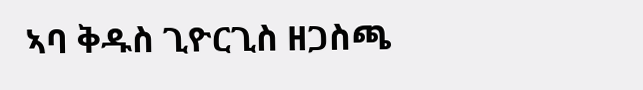ኣባ ቅዱስ ጊዮርጊስ ዘጋስጫ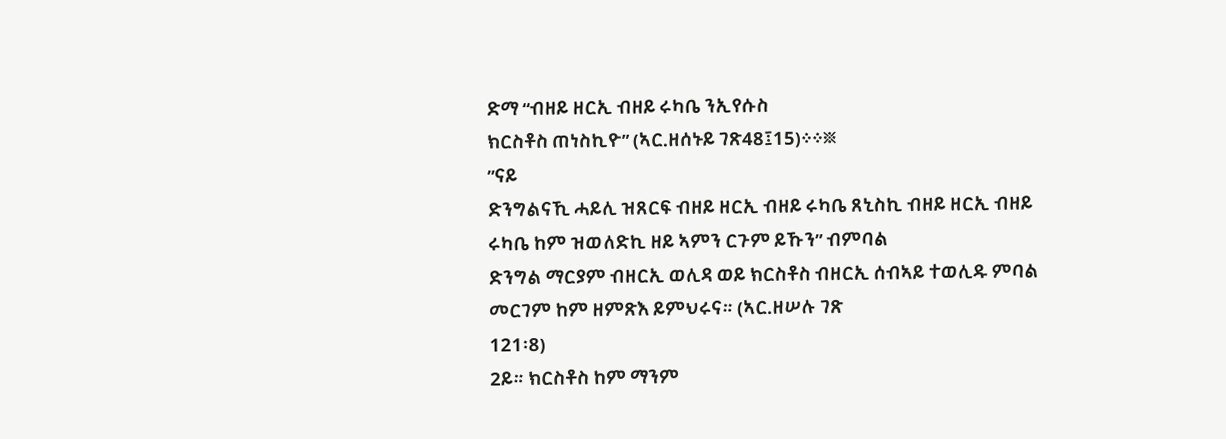ድማ “ብዘይ ዘርኢ ብዘይ ሩካቤ ንኢየሱስ
ክርስቶስ ጠነስኪዮ” (ኣር.ዘሰኑይ ገጽ48፤15)፠፠፨
”ናይ
ድንግልናኺ ሓይሊ ዝጸርፍ ብዘይ ዘርኢ ብዘይ ሩካቤ ጸኒስኪ ብዘይ ዘርኢ ብዘይ ሩካቤ ከም ዝወለድኪ ዘይ ኣምን ርጉም ይኹን” ብምባል
ድንግል ማርያም ብዘርኢ ወሊዳ ወይ ክርስቶስ ብዘርኢ ሰብኣይ ተወሊዱ ምባል መርገም ከም ዘምጽእ ይምህሩና። (ኣር.ዘሠሉ ገጽ
121፡8)
2ይ። ክርስቶስ ከም ማንም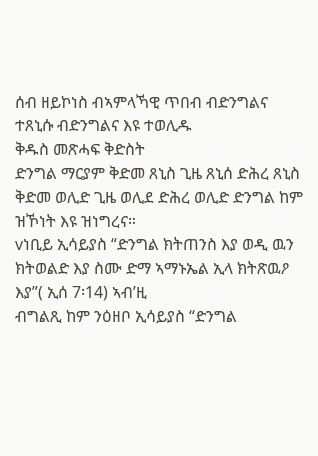ሰብ ዘይኮነስ ብኣምላኻዊ ጥበብ ብድንግልና ተጸኒሱ ብድንግልና እዩ ተወሊዱ
ቅዱስ መጽሓፍ ቅድስት
ድንግል ማርያም ቅድመ ጸኒስ ጊዜ ጸኒሰ ድሕረ ጸኒስ ቅድመ ወሊድ ጊዜ ወሊደ ድሕረ ወሊድ ድንግል ከም ዝኾነት እዩ ዝነግረና።
vነቢይ ኢሳይያስ “ድንግል ክትጠንስ እያ ወዲ ዉን ክትወልድ እያ ስሙ ድማ ኣማኑኤል ኢላ ክትጽዉዖ እያ”( ኢሰ 7፡14) ኣብ’ዚ
ብግልጺ ከም ንዕዘቦ ኢሳይያስ “ድንግል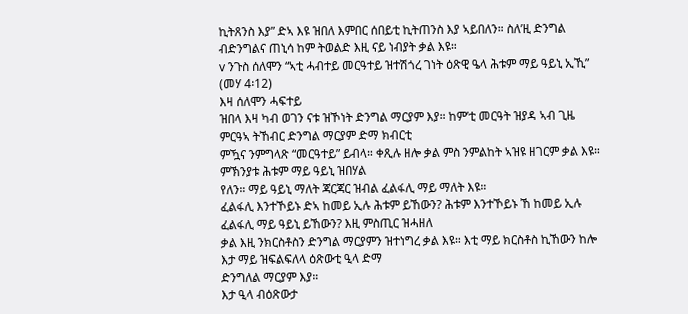ኪትጸንስ እያ” ድኣ እዩ ዝበለ እምበር ሰበይቲ ኪትጠንስ እያ ኣይበለን። ስለ’ዚ ድንግል
ብድንግልና ጠኒሳ ከም ትወልድ እዚ ናይ ነብያት ቃል እዩ።
v ንጉስ ሰለሞን “ኣቲ ሓብተይ መርዓተይ ዝተሽጎረ ገነት ዕጽዊ ዔላ ሕቱም ማይ ዓይኒ ኢኺ” (መሃ 4፡12)
እዛ ሰለሞን ሓፍተይ
ዝበላ እዛ ካብ ወገን ናቱ ዝኾነት ድንግል ማርያም እያ። ከም’ቲ መርዓት ዝያዳ ኣብ ጊዜ ምርዓኣ ትኸብር ድንግል ማርያም ድማ ክብርቲ
ምዃና ንምግላጽ “መርዓተይ” ይብላ። ቀጺሉ ዘሎ ቃል ምስ ንምልከት ኣዝዩ ዘገርም ቃል እዩ። ምኽንያቱ ሕቱም ማይ ዓይኒ ዝበሃል
የለን። ማይ ዓይኒ ማለት ጃርጃር ዝብል ፈልፋሊ ማይ ማለት እዩ።
ፈልፋሊ እንተኾይኑ ድኣ ከመይ ኢሉ ሕቱም ይኸውን? ሕቱም እንተኾይኑ ኸ ከመይ ኢሉ ፈልፋሊ ማይ ዓይኒ ይኸውን? እዚ ምስጢር ዝሓዘለ
ቃል እዚ ንክርስቶስን ድንግል ማርያምን ዝተነግረ ቃል እዩ። እቲ ማይ ክርስቶስ ኪኸውን ከሎ እታ ማይ ዝፍልፍለላ ዕጽውቲ ዒላ ድማ
ድንግለል ማርያም እያ።
እታ ዒላ ብዕጽውታ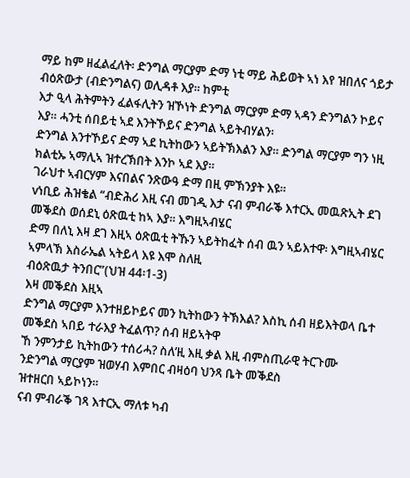ማይ ከም ዘፈልፈለት፡ ድንግል ማርያም ድማ ነቲ ማይ ሕይወት ኣነ እየ ዝበለና ጎይታ ብዕጽውታ (ብድንግልና) ወሊዳቶ እያ። ከምቲ
እታ ዒላ ሕትምትን ፈልፋሊትን ዝኾነት ድንግል ማርያም ድማ ኣዳን ድንግልን ኮይና እያ። ሓንቲ ሰበይቲ ኣደ እንትኾይና ድንግል ኣይትብሃልን፡
ድንግል እንተኾይና ድማ ኣደ ኪትከውን ኣይትኽእልን እያ። ድንግል ማርያም ግን ነዚ ክልቲኡ ኣማሊኣ ዝተረኽበት እንኮ ኣደ እያ።
ገራህተ ኣብርሃም እናበልና ንጽውዓ ድማ በዚ ምኽንያት እዩ።
vነቢይ ሕዝቄል “ብድሕሪ እዚ ናብ መገዲ እታ ናብ ምብራቕ እተርኢ መዉጽኢት ደገ መቕደስ ወሰደኒ ዕጽዉቲ ከኣ እያ። እግዚኣብሄር
ድማ በለኒ እዛ ደገ እዚኣ ዕጽዉቲ ትኹን ኣይትከፈት ሰብ ዉን ኣይእተዋ፡ እግዚኣብሄር ኣምላኽ እስራኤል ኣትይላ እዩ እሞ ስለዚ
ብዕጽዉታ ትንበር”(ህዝ 44፡1-3)
እዛ መቕደስ እዚኣ
ድንግል ማርያም እንተዘይኮይና መን ኪትከውን ትኽእል? እስኪ ሰብ ዘይእትወላ ቤተ መቕደስ ኣበይ ተራእያ ትፈልጥ? ሰብ ዘይኣትዋ
ኸ ንምንታይ ኪትከውን ተሰሪሓ? ስለ’ዚ እዚ ቃል እዚ ብምስጢራዊ ትርጉሙ ንድንግል ማርያም ዝወሃብ እምበር ብዛዕባ ህንጻ ቤት መቕደስ
ዝተዘርበ ኣይኮነን።
ናብ ምብራቕ ገጻ እተርኢ ማለቱ ካብ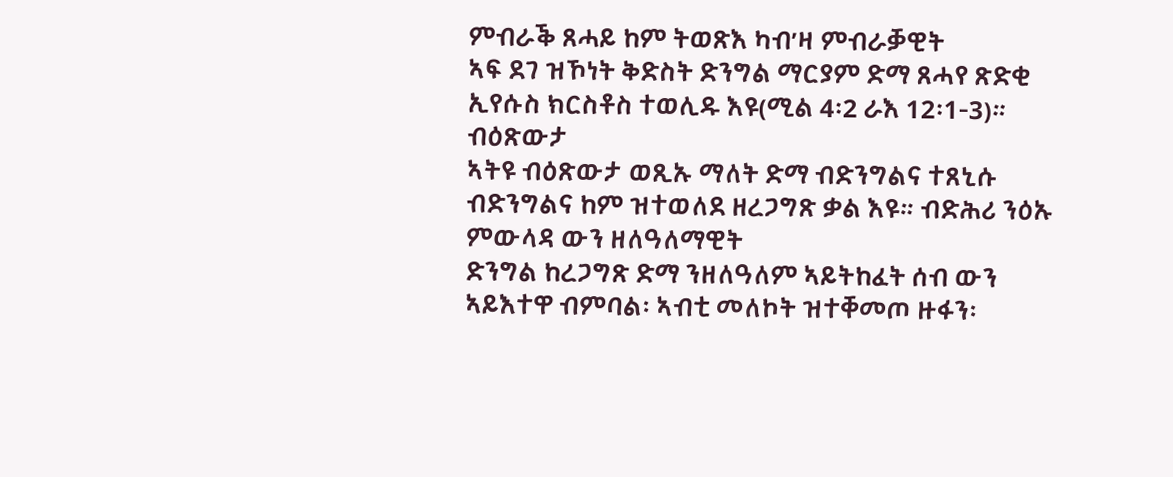ምብራቕ ጸሓይ ከም ትወጽእ ካብ’ዛ ምብራቓዊት
ኣፍ ደገ ዝኾነት ቅድስት ድንግል ማርያም ድማ ጸሓየ ጽድቂ ኢየሱስ ክርስቶስ ተወሊዱ እዩ(ሚል 4፡2 ራእ 12፡1-3)። ብዕጽውታ
ኣትዩ ብዕጽውታ ወጺኡ ማለት ድማ ብድንግልና ተጸኒሱ ብድንግልና ከም ዝተወለደ ዘረጋግጽ ቃል እዩ። ብድሕሪ ንዕኡ ምውላዳ ውን ዘለዓለማዊት
ድንግል ከረጋግጽ ድማ ንዘለዓለም ኣይትከፈት ሰብ ውን ኣይእተዋ ብምባል፡ ኣብቲ መለኮት ዝተቐመጦ ዙፋን፡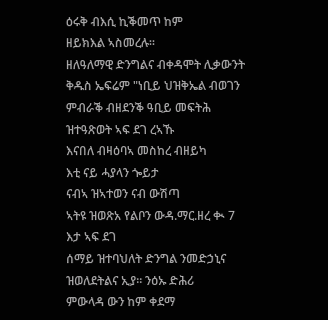ዕሩቅ ብእሲ ኪቕመጥ ከም
ዘይክእል ኣስመረሉ።
ዘለዓለማዊ ድንግልና ብቀዳሞት ሊቃውንት
ቅዱስ ኤፍሬም "ነቢይ ህዝቅኤል ብወገን
ምብራቕ ብዘደንቕ ዓቢይ መፍትሕ
ዝተዓጽወት ኣፍ ደገ ረኣኹ
እናበለ ብዛዕባኣ መስከረ ብዘይካ
እቲ ናይ ሓያላን ጐይታ
ናብኣ ዝኣተወን ናብ ውሽጣ
ኣትዩ ዝወጽአ የልቦን ውዳ.ማር.ዘረ ቊ 7
እታ ኣፍ ደገ
ሰማይ ዝተባህለት ድንግል ንመድኃኒና
ዝወለደትልና ኢያ። ንዕኡ ድሕሪ
ምውላዳ ውን ከም ቀደማ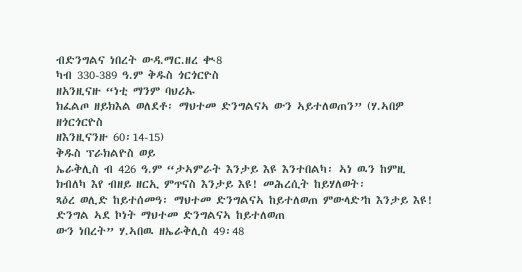ብድንግልና ነበረት ውዳ.ማር.ዘረ ቊ8
ካብ 330-389 ዓ.ም ቅዱስ ጎርጎርዮስ
ዘአንዚናዙ “ነቲ ማንም ባህሪኡ
ክፈልጦ ዘይክእል ወለደቶ፡ ማህተመ ድንግልናኣ ውን ኣይተለወጠን” (ሃ.ኣበዎ ዘጎርጎርዮስ
ዘእንዚናንዙ 60፡14-15)
ቅዱስ ፕራክልዮስ ወይ
ኤራቅሊስ ብ 426 ዓ.ም “ታኣምራት እንታይ እዩ እንተበልካ፡ ኣነ ዉን ከምዚ ክብለካ እየ ብዘይ ዘርኢ ምጥናስ እንታይ እዩ! መሕረሲት ከይሃለወት፡
ጻዕረ ወሊድ ከይተሰመዓ፡ ማህተመ ድንግልናኣ ከይተለወጠ ምውላድ’ከ እንታይ እዩ! ድንግል ኣደ ኮነት ማህተመ ድንግልናኣ ከይተለወጠ
ውን ነበረት” ሃ.ኣበዉ ዘኤራቅሊስ 49፡48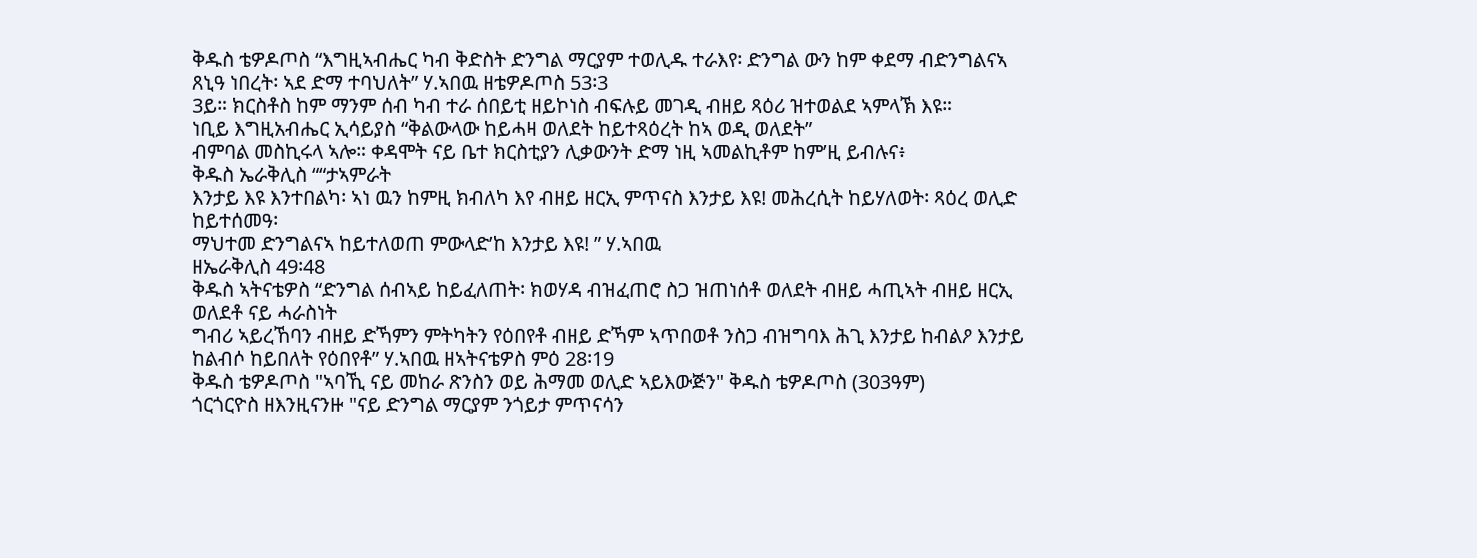ቅዱስ ቴዎዶጦስ “እግዚኣብሔር ካብ ቅድስት ድንግል ማርያም ተወሊዱ ተራእየ፡ ድንግል ውን ከም ቀደማ ብድንግልናኣ ጸኒዓ ነበረት፡ ኣደ ድማ ተባህለት” ሃ.ኣበዉ ዘቴዎዶጦስ 53፡3
3ይ። ክርስቶስ ከም ማንም ሰብ ካብ ተራ ሰበይቲ ዘይኮነስ ብፍሉይ መገዲ ብዘይ ጻዕሪ ዝተወልደ ኣምላኽ እዩ።
ነቢይ እግዚአብሔር ኢሳይያስ “ቅልውላው ከይሓዛ ወለደት ከይተጻዕረት ከኣ ወዲ ወለደት”
ብምባል መስኪሩላ ኣሎ። ቀዳሞት ናይ ቤተ ክርስቲያን ሊቃውንት ድማ ነዚ ኣመልኪቶም ከም’ዚ ይብሉና፥
ቅዱስ ኤራቅሊስ ““ታኣምራት
እንታይ እዩ እንተበልካ፡ ኣነ ዉን ከምዚ ክብለካ እየ ብዘይ ዘርኢ ምጥናስ እንታይ እዩ! መሕረሲት ከይሃለወት፡ ጻዕረ ወሊድ ከይተሰመዓ፡
ማህተመ ድንግልናኣ ከይተለወጠ ምውላድ’ከ እንታይ እዩ! ” ሃ.ኣበዉ
ዘኤራቅሊስ 49፡48
ቅዱስ ኣትናቴዎስ “ድንግል ሰብኣይ ከይፈለጠት፡ ክወሃዳ ብዝፈጠሮ ስጋ ዝጠነሰቶ ወለደት ብዘይ ሓጢኣት ብዘይ ዘርኢ ወለደቶ ናይ ሓራስነት
ግብሪ ኣይረኸባን ብዘይ ድኻምን ምትካትን የዕበየቶ ብዘይ ድኻም ኣጥበወቶ ንስጋ ብዝግባእ ሕጊ እንታይ ከብልዖ እንታይ
ከልብሶ ከይበለት የዕበየቶ” ሃ.ኣበዉ ዘኣትናቴዎስ ምዕ 28፡19
ቅዱስ ቴዎዶጦስ "ኣባኺ ናይ መከራ ጽንስን ወይ ሕማመ ወሊድ ኣይእውጅን" ቅዱስ ቴዎዶጦስ (303ዓም)
ጎርጎርዮስ ዘእንዚናንዙ "ናይ ድንግል ማርያም ንጎይታ ምጥናሳን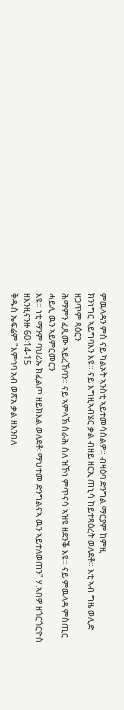ምዉላዳን ምስ ናይ ካልኦት ኣንስቲ ኣይተመሳስልዎ። ብዛዕባ ድንግል ማርያም ከምዚ
ክንነግር ኣይግባእን እዩ። ናይ እግዚኣብሄር ቃል ብዘይ ዘርኢ ጠኒሳ ከይተጻዕረት ወለደቶ። እቲ ኣብ ግዜ ወሊድ ዘጋጥም ጻዕርን
ሕማምን ፈጺሙ ኣይረኸባን። ናይ ኣምላኽ ስራሕ ስለ ዝኾነ ምጥናሳ ኣዝዩ ዘደንቕ እዩ። ናይ ምዉላዳ ምስጢር ሓይሊ ዉን ኣይምርመርን
እዩ። ነቲ ማንም ባህሪኡ ክፈልጦ ዘይክእል ወለደቶ፡ ማህተመ ድንግልናኣ ዉን ኣይተለወጠን" ሃ.ኣበዎ ዘጎርጎርዮስ ዘእንዚናንዙ 60፡14-15
ቅዱስ ኤፍሬም "እምኅባ አብ ወጽአ ቃል ዘእንበለ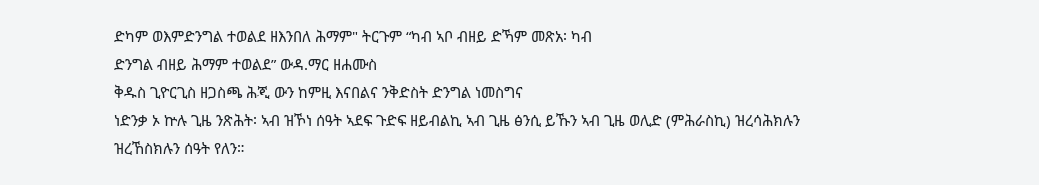ድካም ወእምድንግል ተወልደ ዘእንበለ ሕማም" ትርጉም “ካብ ኣቦ ብዘይ ድኻም መጽአ፡ ካብ
ድንግል ብዘይ ሕማም ተወልደ” ውዳ.ማር ዘሐሙስ
ቅዱስ ጊዮርጊስ ዘጋስጫ ሕጂ ውን ከምዚ እናበልና ንቅድስት ድንግል ነመስግና
ነድንቃ ኦ ኵሉ ጊዜ ንጽሕት፡ ኣብ ዝኾነ ሰዓት ኣደፍ ጉድፍ ዘይብልኪ ኣብ ጊዜ ፅንሲ ይኹን ኣብ ጊዜ ወሊድ (ምሕራስኪ) ዝረሳሕክሉን
ዝረኸስክሉን ሰዓት የለን።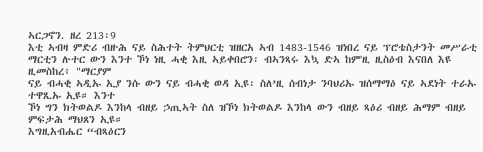ኣርጋኖን. ዘረ 213፡9
እቲ ኣብዛ ምድሪ ብዙሕ ናይ ስሕተት ትምህርቲ ዝዘርአ ኣብ 1483-1546 ዝነበረ ናይ ፕሮቴስታንት መሥራቲ ማርቲን ሉተር ውን እንተ ኾነ ነዚ ሓቂ እዚ ኣይቀበሮን፡ ብኣንጻሩ እኳ ድኣ ከም'ዚ ዚስዕብ እናበለ እዩ ዚመስከረ፥ "ማርያም
ናይ ብሓቂ ኣዲኡ ኢያ ንሱ ውን ናይ ብሓቂ ወዳ ኢዩ፡ ስለ’ዚ ሰብነታ ንባህሪኡ ዝሰማማዕ ናይ ኣደነት ተራኡ ተዋጺኡ ኢዩ። እንተ
ኾነ ግን ክትወልዶ እንከላ ብዘይ ኃጢኣት ስለ ዝኾነ ክትወልዶ እንከላ ውን ብዘይ ጻዕሪ ብዘይ ሕማም ብዘይ ምፍታሕ ማህጸን ኢዩ።
እግዚአብሔር “ብጻዕርን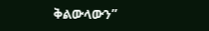ቅልውላውን”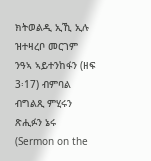ክትወልዲ ኢኺ ኢሉ ዝተዛረቦ መርገም ንዓኣ ኣይተንከፋን (ዘፍ 3፡17) ብምባል ብግልጺ ምሂሩን
ጽሒፉን ኔሩ (Sermon on the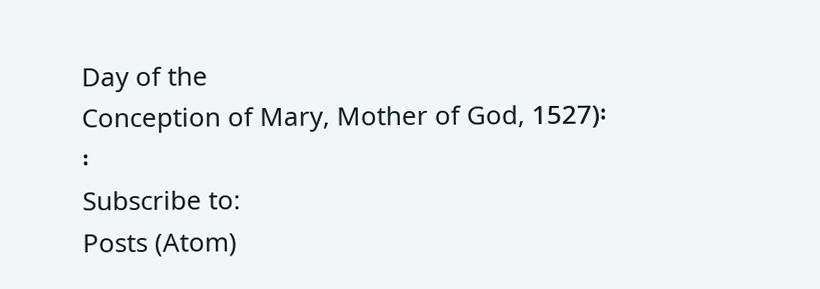Day of the
Conception of Mary, Mother of God, 1527)፡፡
Subscribe to:
Posts (Atom)